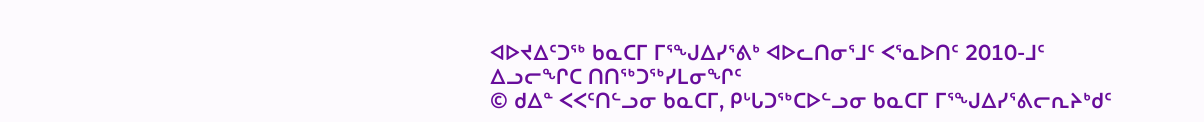ᐊᐅᔪᐃᑦᑐᖅ ᑲᓇᑕᒥ ᒥᕐᖑᐃᓯᕐᕕᒃ ᐊᐅᓚᑎᓂᕐᒧᑦ ᐸᕐᓇᐅᑎᑦ 2010-ᒧᑦ
ᐃᓗᓕᖏᑕ ᑎᑎᖅᑐᖅᓯᒪᓂᖏᑦ
© ᑯᐃᓐ ᐸᐸᑦᑎᓪᓗᓂ ᑲᓇᑕᒥ, ᑭᒡᒐᑐᖅᑕᐅᓪᓗᓂ ᑲᓇᑕᒥ ᒥᕐᖑᐃᓯᕐᕕᓕᕆᔨᒃᑯᑦ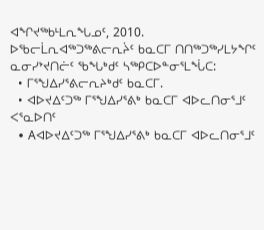ᐊᖏᔪᖅᑲᒻᒪᕆᖓᓄᑦ, 2010.
ᐅᖃᓕᒫᕆᐊᖅᑐᖅᕕᓕᕆᔩᑦ ᑲᓇᑕᒥ ᑎᑎᖅᑐᖅᓯᒪᔭᖏᑦ ᓇᓂᓯᔾᔪᑎᓖᑦ ᖃᖓᒃᑯᑦ ᓴᖅᑭᑕᐅᓐᓂᕐᒪᖔᑕ:
  • ᒥᕐᖑᐃᓯᕐᕕᓕᕆᔨᒃᑯᑦ ᑲᓇᑕᒥ.
  • ᐊᐅᔪᐃᑦᑐᖅ ᒥᕐᖑᐃᓯᕐᕕᒃ ᑲᓇᑕᒥ ᐊᐅᓚᑎᓂᕐᒧᑦ ᐸᕐᓇᐅᑎᑦ
  • Aᐊᐅᔪᐃᑦᑐᖅ ᒥᕐᖑᐃᓯᕐᕕᒃ ᑲᓇᑕᒥ ᐊᐅᓚᑎᓂᕐᒧᑦ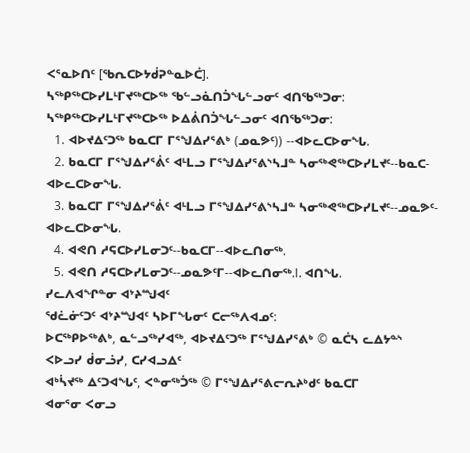ᐸᕐᓇᐅᑎᑦ [ᖃᕆᑕᐅᔭᑰᕈᓐᓇᐅᑖ].
ᓴᖅᑭᖅᑕᐅᓯᒪᒻᒥᔪᖅᑕᐅᖅ ᖃᓪᓗᓈᑎᑑᖓᓪᓗᓂᑦ ᐊᑎᖃᖅᑐᓂ:
ᓴᖅᑭᖅᑕᐅᓯᒪᒻᒥᔪᖅᑕᐅᖅ ᐅᐃᕖᑎᑑᖓᓪᓗᓂᑦ ᐊᑎᖃᖅᑐᓂ:
  1. ᐊᐅᔪᐃᑦᑐᖅ ᑲᓇᑕᒥ ᒥᕐᖑᐃᓯᕐᕕᒃ (ᓄᓇᕗᑦ)) --ᐊᐅᓚᑕᐅᓂᖓ.
  2. ᑲᓇᑕᒥ ᒥᕐᖑᐃᓯᕐᕖᑦ ᐊᒻᒪᓗ ᒥᕐᖑᐃᓯᕐᕕᔅᓴᒧᓐ ᓴᓂᖅᕙᖅᑕᐅᓯᒪᔪᑦ--ᑲᓇᑕ-ᐊᐅᓚᑕᐅᓂᖓ.
  3. ᑲᓇᑕᒥ ᒥᕐᖑᐃᓯᕐᕖᑦ ᐊᒻᒪᓗ ᒥᕐᖑᐃᓯᕐᕕᔅᓴᒧᓐ ᓴᓂᖅᕙᖅᑕᐅᓯᒪᔪᑦ--ᓄᓇᕗᑦ-ᐊᐅᓚᑕᐅᓂᖓ.
  4. ᐊᕙᑎ ᓱᕋᑕᐅᓯᒪᓂᑐᑦ--ᑲᓇᑕᒥ--ᐊᐅᓚᑎᓂᖅ.
  5. ᐊᕙᑎ ᓱᕋᑕᐅᓯᒪᓂᑐᑦ--ᓄᓇᕗᑦᒥ--ᐊᐅᓚᑎᓂᖅ.I. ᐊᑎᖓ.
ᓯᓚᐱᐊᖏᓐᓂ ᐊᔾᔨᙳᐊᑦ
ᖁᓛᓃᑦᑐᑦ ᐊᔾᔨᙳᐊᑦ ᓴᐅᒥᖓᓂᑦ ᑕᓕᖅᐱᐊᓄᑦ:
ᐅᑕᖅᑭᐅᖅᕕᒃ, ᓇᓪᓗᖅᓯᐊᖅ, ᐊᐅᔪᐃᑦᑐᖅ ᒥᕐᖑᐃᓯᕐᕕᒃ © ᓇᑖᓴ ᓚᐃᔭᓐᔅ
ᐸᐅᓗᓯ ᑰᓂᓘᓯ, ᑕᓯᐊᓗᐃᑦ
ᐊᒃᓵᔪᖅ ᐃᑦᑐᐊᖓᑦ, ᐸᓐᓂᖅᑑᖅ © ᒥᕐᖑᐃᓯᕐᕕᓕᕆᔨᒃᑯᑦ ᑲᓇᑕᒥ
ᐊᓂᕐᓂ ᐸᓂᓗ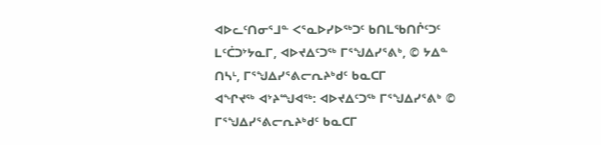ᐊᐅᓚᑦᑎᓂᕐᒧᓐ ᐸᕐᓇᐅᓯᐅᖅᑐᑦ ᑲᑎᒪᖃᑎᒌᑦᑐᑦ ᒪᑦᑖᑐᔾᔭᓇᒥ, ᐊᐅᔪᐃᑦᑐᖅ ᒥᕐᖑᐃᓯᕐᕕᒃ, © ᔭᐃᓐ ᑎᓴᒻ, ᒥᕐᖑᐃᓯᕐᕕᓕᕆᔨᒃᑯᑦ ᑲᓇᑕᒥ
ᐊᖏᔪᖅ ᐊᔾᔨᙳᐊᖅ: ᐊᐅᔪᐃᑦᑐᖅ ᒥᕐᖑᐃᓯᕐᕕᒃ © ᒥᕐᖑᐃᓯᕐᕕᓕᕆᔨᒃᑯᑦ ᑲᓇᑕᒥ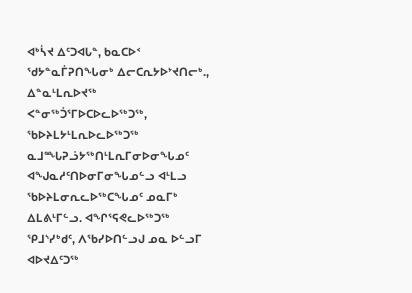ᐊᒃᓵᔪ ᐃᑦᑐᐊᒐᓐ, ᑲᓇᑕᐅᑉ ᖁᔭᓐᓇᒦᕈᑎᖓᓂᒃ ᐃᓕᑕᕆᔭᐅᔾᔪᑎᓕᒃ., ᐃᓐᓇᒻᒪᕆᐅᔪᖅ ᐸᓐᓂᖅᑑᕐᒥᐅᑕᐅᓚᐅᖅᑐᖅ, ᖃᐅᔨᒪᔭᒻᒪᕆᐅᓚᐅᖅᑐᖅ ᓇᒧᙵᕈᓘᔭᖅᑎᒻᒪᕆᒥᓂᐅᓂᖓᓄᑦ ᐊᖑᓇᓱᑦᑎᐅᓂᒥᓂᖓᓄᓪᓗ ᐊᒻᒪᓗ ᖃᐅᔨᒪᓂᕆᓚᐅᖅᑕᖓᓄᑦ ᓄᓇᒥᒃ ᐃᒪᕕᒻᒥᓪᓗ. ᐊᖏᕐᕋᕙᓚᐅᖅᑐᖅ ᕿᒧᔅᓯᒃᑯᑦ, ᐱᖃᓯᐅᑎᓪᓗᒍ ᓄᓇ ᐅᓪᓗᒥ ᐊᐅᔪᐃᑦᑐᖅ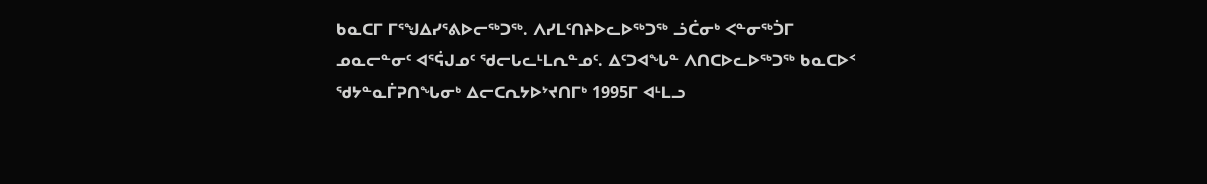ᑲᓇᑕᒥ ᒥᕐᖑᐃᓯᕐᕕᐅᓕᖅᑐᖅ. ᐱᓯᒪᑦᑎᔨᐅᓚᐅᖅᑐᖅ ᓘᑖᓂᒃ ᐸᓐᓂᖅᑑᒥ ᓄᓇᓕᓐᓂᑦ ᐊᕐᕌᒍᓄᑦ ᖁᓕᒐᓚᒻᒪᕆᓐᓄᑦ. ᐃᑦᑐᐊᖓᓐ ᐱᑎᑕᐅᓚᐅᖅᑐᖅ ᑲᓇᑕᐅᑉ ᖁᔭᓐᓇᒦᕈᑎᖓᓂᒃ ᐃᓕᑕᕆᔭᐅᔾᔪᑎᒥᒃ 1995ᒥ ᐊᒻᒪᓗ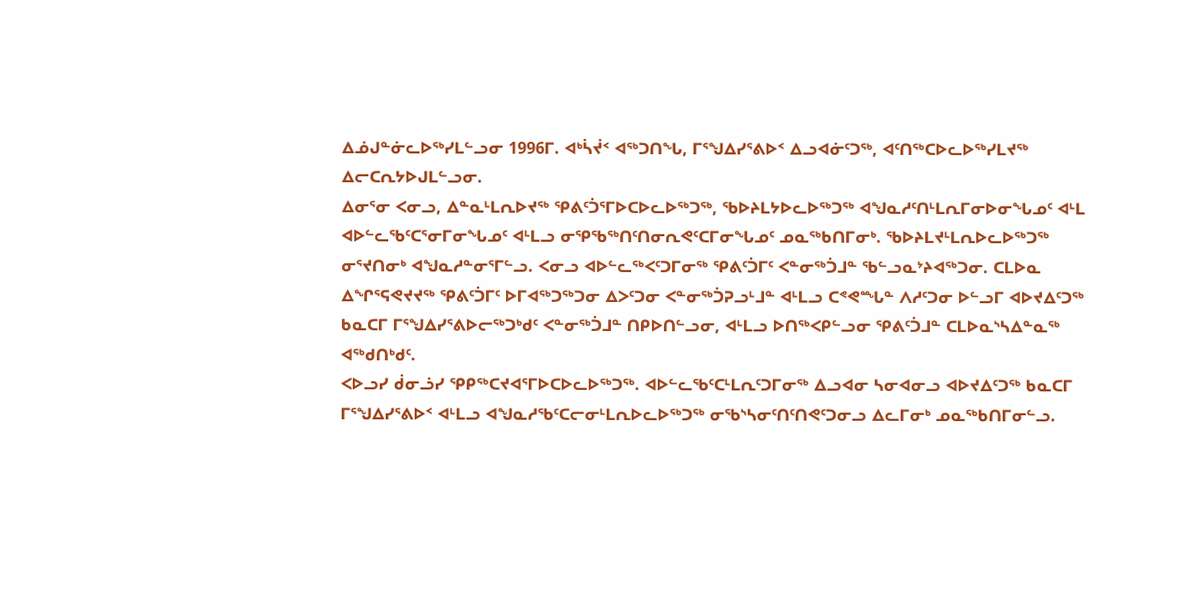ᐃᓅᒍᓐᓃᓚᐅᖅᓯᒪᓪᓗᓂ 1996ᒥ. ᐊᒃᓵᔫᑉ ᐊᖅᑐᑎᖓ, ᒥᕐᖑᐃᓯᕐᕕᐅᑉ ᐃᓗᐊᓃᑦᑐᖅ, ᐊᑦᑎᖅᑕᐅᓚᐅᖅᓯᒪᔪᖅ ᐃᓕᑕᕆᔭᐅᒍᒪᓪᓗᓂ.
ᐃᓂᕐᓂ ᐸᓂᓗ, ᐃᓐᓇᒻᒪᕆᐅᔪᖅ ᕿᕕᑦᑑᕐᒥᐅᑕᐅᓚᐅᖅᑐᖅ, ᖃᐅᔨᒪᔭᐅᓚᐅᖅᑐᖅ ᐊᖑᓇᓱᑦᑎᒻᒪᕆᒥᓂᐅᓂᖓᓄᑦ ᐊᒻᒪ ᐊᐅᓪᓚᖃᑦᑕᕐᓂᒥᓂᖓᓄᑦ ᐊᒻᒪᓗ ᓂᕿᖃᖅᑎᑦᑎᓂᕆᕙᑦᑕᒥᓂᖓᓄᑦ ᓄᓇᖅᑲᑎᒥᓂᒃ. ᖃᐅᔨᒪᔪᒻᒪᕆᐅᓚᐅᖅᑐᖅ ᓂᕐᔪᑎᓂᒃ ᐊᖑᓇᓱᓐᓂᕐᒥᓪᓗ. ᐸᓂᓗ ᐊᐅᓪᓚᖅᐸᑦᑐᒥᓂᖅ ᕿᕕᑦᑑᒥᑦ ᐸᓐᓂᖅᑑᒧᓐ ᖃᓪᓗᓇᔾᔨᐊᖅᑐᓂ. ᑕᒪᐅᓇ ᐃᖏᕐᕋᕙᔪᔪᖅ ᕿᕕᑦᑑᒥᑦ ᐅᒥᐊᖅᑐᖅᑐᓂ ᐃᐳᑦᑐᓂ ᐸᓐᓂᖅᑑᕈᓗᒻᒧᓐ ᐊᒻᒪᓗ ᑕᕝᕙᙵᓐ ᐱᓱᑦᑐᓂ ᐅᓪᓗᒥ ᐊᐅᔪᐃᑦᑐᖅ ᑲᓇᑕᒥ ᒥᕐᖑᐃᓯᕐᕕᐅᓕᖅᑐᒃᑯᑦ ᐸᓐᓂᖅᑑᒧᓐ ᑎᑭᐅᑎᓪᓗᓂ, ᐊᒻᒪᓗ ᐅᑎᖅᐸᑭᓪᓗᓂ ᕿᕕᑦᑑᒧᓐ ᑕᒪᐅᓇᔅᓴᐃᓐᓇᖅ ᐊᖅᑯᑎᒃᑯᑦ.
ᐸᐅᓗᓯ ᑰᓂᓘᓯ ᕿᑭᖅᑕᔪᐊᕐᒥᐅᑕᐅᓚᐅᖅᑐᖅ. ᐊᐅᓪᓚᖃᑦᑕᒻᒪᕆᑦᑐᒥᓂᖅ ᐃᓗᐊᓂ ᓴᓂᐊᓂᓗ ᐊᐅᔪᐃᑦᑐᖅ ᑲᓇᑕᒥ ᒥᕐᖑᐃᓯᕐᕕᐅᑉ ᐊᒻᒪᓗ ᐊᖑᓇᓱᖃᑦᑕᓕᓂᒻᒪᕆᐅᓚᐅᖅᑐᖅ ᓂᖃᔅᓴᓂᑦᑎᑦᑎᕙᑦᑐᓂᓗ ᐃᓚᒥᓂᒃ ᓄᓇᖅᑲᑎᒥᓂᓪᓗ.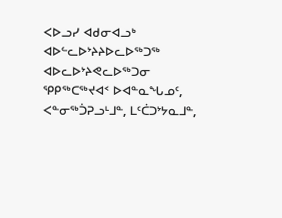ᐸᐅᓗᓯ ᐊᑯᓂᐊᓗᒃ ᐊᐅᓪᓚᐅᔾᔨᔨᐅᓚᐅᖅᑐᖅ ᐊᐅᓚᐅᔾᔨᕙᓚᐅᖅᑐᓂ ᕿᑭᖅᑕᖅᔪᐊᑉ ᐅᐊᓐᓇᖓᓄᑦ, ᐸᓐᓂᖅᑑᕈᓗᒻᒧᓐ, ᒪᑦᑖᑐᔾᔭᓇᒧᓐ,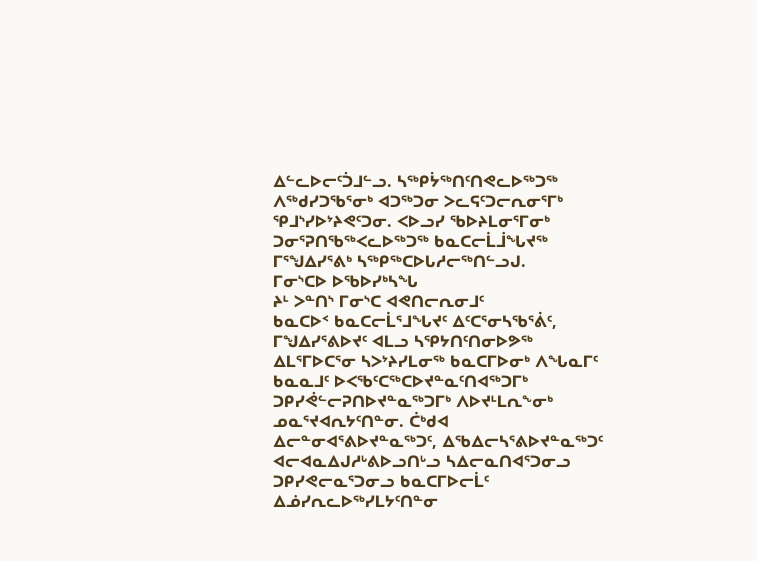ᐃᓪᓚᐅᓕᑦᑑᒧᓪᓗ. ᓴᖅᑭᔮᖅᑎᑦᑎᕙᓚᐅᖅᑐᖅ ᐱᖅᑯᓯᑐᖃᕐᓂᒃ ᐊᑐᖅᑐᓂ ᐳᓚᕋᑦᑐᓕᕆᓂᕐᒥᒃ ᕿᒧᔅᓯᐅᔾᔨᕙᑦᑐᓂ. ᐸᐅᓗᓯ ᖃᐅᔨᒪᓂᕐᒥᓂᒃ ᑐᓂᕐᕈᑎᖃᖅᐸᓚᐅᖅᑐᖅ ᑲᓇᑕᓕᒫᒨᖓᔪᖅ ᒥᕐᖑᐃᓯᕐᕕᒃ ᓴᖅᑭᖅᑕᐅᒐᓱᓕᖅᑎᓪᓗᒍ.
ᒥᓂᔅᑕᐅ ᐅᖃᐅᓯᒃᓴᖓ
ᔨᒻ ᐳᓐᑎᔅ ᒥᓂᔅᑕ ᐊᕙᑎᓕᕆᓂᒧᑦ
ᑲᓇᑕᐅᑉ ᑲᓇᑕᓕᒫᕐᒧᖓᔪᑦ ᐃᑦᑕᕐᓂᓴᖃᕐᕖᑦ, ᒥᖑᐃᓯᕐᕕᐅᔪᑦ ᐊᒪᓗ ᓴᕿᔭᑎᑦᑎᓂᐅᕗᖅ ᐃᒪᕐᒥᐅᑕᕐᓂ ᓴᐳᔾᔨᓯᒪᓂᖅ ᑲᓇᑕᒥᐅᓂᒃ ᐱᖓᓇᒥᑦ ᑲᓇᓇᒧᑦ ᐅᐸᖃᑦᑕᖅᑕᐅᔪᓐᓇᑦᑎᐊᖅᑐᒥᒃ ᑐᑭᓯᕚᓪᓕᕈᑎᐅᔪᓐᓇᖅᑐᒥᒃ ᐱᐅᔪᒻᒪᕆᖕᓂᒃ ᓄᓇᕐᔪᐊᕆᔭᑦᑎᓐᓂ. ᑖᒃᑯᐊ ᐃᓕᓐᓂᐊᕐᕕᐅᔪᓐᓇᖅᑐᑦ, ᐃᖃᐃᓕᓴᕐᕕᐅᔪᓐᓇᖅᑐᑦ ᐊᓕᐊᓇᐃᒍᓱᒡᕕᐅᓗᑎᒡᓗ ᓴᐃᓕᓇᑎᐊᕐᑐᓂᓗ ᑐᑭᓯᕙᓕᓇᕐᑐᓂᓗ ᑲᓇᑕᒥᐅᓕᒫᑦ ᐃᓅᓯᕆᓚᐅᖅᓯᒪᔭᑦᑎᓐᓂ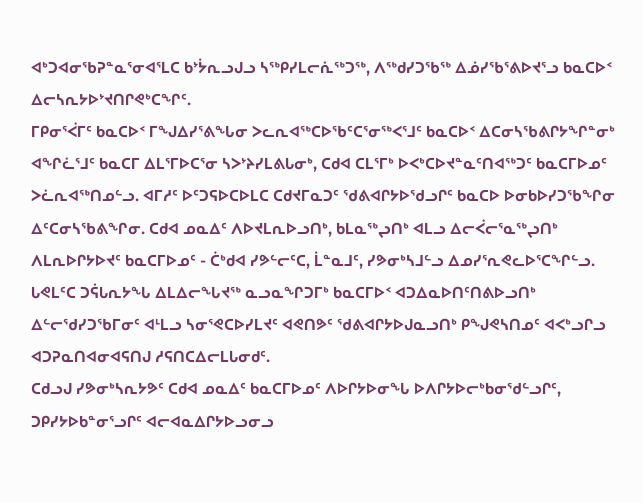ᐊᒃᑐᐊᓂᖃᕈᓐᓇᕐᓂᐊᕐᒪᑕ ᑲᔾᔮᕆᓗᒍᓗ ᓴᖅᑭᓯᒪᓕᕇᖅᑐᖅ, ᐱᖅᑯᓯᑐᖃᖅ ᐃᓅᓯᖃᕐᕕᐅᔪᕐᓗ ᑲᓇᑕᐅᑉ ᐃᓕᓴᕆᔭᐅᔾᔪᑎᒋᕙᒃᑕᖏᑦ.
ᒥᑭᓂᕐᐹᒥᑦ ᑲᓇᑕᐅᑉ ᒥᖑᐃᓯᕐᕕᖓᓂ ᐳᓚᕆᐊᖅᑕᐅᖃᑦᑕᕐᓂᖅᐸᕐᒧᑦ ᑲᓇᑕᐅᑉ ᐃᑕᓂᓴᖃᕕᒋᔭᖏᓐᓂᒃ ᐊᖏᓛᕐᒧᑦ ᑲᓇᑕᒥ ᐃᒪᕐᒥᐅᑕᕐᓂ ᓴᐳᔾᔨᓯᒪᕕᒐᓂᒃ, ᑕᑯᐊ ᑕᒪᕐᒥᒃ ᐅᐸᒃᑕᐅᔪᓐᓇᑦᑎᐊᖅᑐᑦ ᑲᓇᑕᒥᐅᓄᑦ ᐳᓛᕆᐊᖅᑎᓄᓪᓗ. ᐊᒥᓱᑦ ᐅᑦᑐᕋᐅᑕᐅᒪᑕ ᑕᑯᔪᒥᓇᑐᑦ ᖁᕕᐊᒋᔭᐅᖁᓗᒋᑦ ᑲᓇᑕᐅ ᐅᓂᑲᐅᓯᑐᖃᖏᓂ ᐃᑦᑕᓂᓴᖃᕕᖏᓂ. ᑕᑯᐊ ᓄᓇᐃᑦ ᐱᐅᔪᒪᕆᐅᓗᑎᒃ, ᑲᒪᓇᖅᖢᑎᒃ ᐊᒪᓗ ᐃᓕᐹᓕᕐᓇᖅᖢᑎᒃ ᐱᒪᕆᐅᒋᔭᐅᔪᑦ ᑲᓇᑕᒥᐅᓄᑦ - ᑖᒃᑯᐊ ᓯᕗᓪᓕᑦᑕ, ᒫᓐᓇᒧᑦ, ᓯᕗᓂᒃᓴᒧᓪᓗ ᐃᓄᓯᕐᕆᕙᓚᐅᕐᑕᖏᓪᓗ.
ᒐᕙᒪᑦᑕ ᑐᕌᒐᕆᔭᖓ ᐃᒪᐃᓕᖓᔪᖅ ᓇᓗᓇᖏᑐᒥᒃ ᑲᓇᑕᒥᐅᑉ ᐊᑐᐃᓇᐅᑎᑦᑎᕕᐅᓗᑎᒃ ᐃᓪᓕᖁᓯᑐᖃᒥᓂᑦ ᐊᒻᒪᓗ ᓴᓂᕐᕙᑕᐅᓯᒪᔪᑦ ᐊᕙᑎᕗᑦ ᖁᕕᐊᒋᔭᐅᒍᓇᓗᑎᒃ ᑭᖑᕙᓴᑎᓄᑦ ᐊᐸᒃᓗᒋᓗ ᐊᑐᕈᓇᑎᐊᓂᐊᕋᑎᒍ ᓱᕋᑎᑕᐃᓕᒪᒐᓂᑯᑦ.
ᑕᑯᓗᒍ ᓯᕗᓂᒃᓴᕆᔭᕗᑦ ᑕᑯᐊ ᓄᓇᐃᑦ ᑲᓇᑕᒥᐅᓄᑦ ᐱᐅᒋᔭᐅᓂᖓ ᐅᐱᒋᔭᐅᓕᒃᑲᓂᖁᓪᓗᒋᑦ, ᑐᑭᓯᔭᐅᑲᓐᓂᕐᓗᒋᑦ ᐊᓕᐊᓇᐃᒋᔭᐅᓗᓂᓗ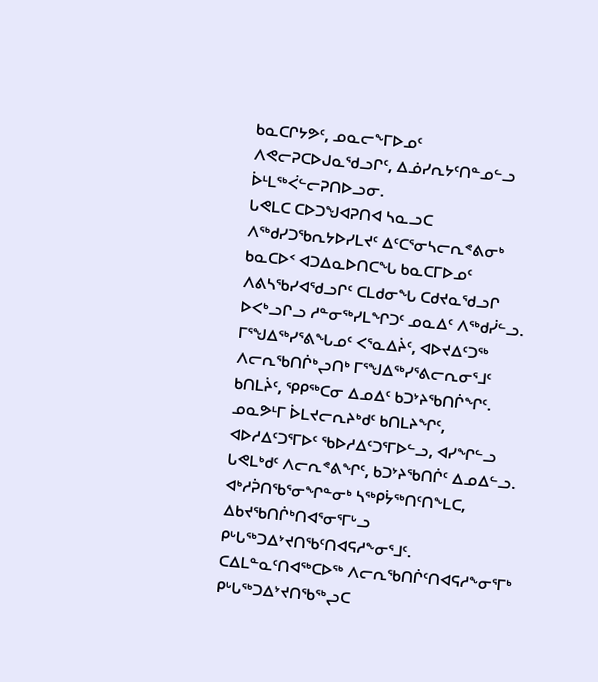ᑲᓇᑕᒋᔭᕗᑦ, ᓄᓇᓕᖕᒥᐅᓄᑦ ᐱᕙᓕᕈᑕᐅᒍᓇᖁᓗᒋᑦ, ᐃᓅᓯᕆᔭᑦᑎᓐᓄᓪᓗ ᐆᒻᒪᖅᐹᓪᓕᕈᑎᐅᓗᓂ.
ᒐᕙᒪᑕ ᑕᐅᑐᖑᐊᕈᑎᐊ ᓴᓇᓗᑕ ᐱᖅᑯᓯᑐᖃᕆᔭᐅᓯᒪᔪᑦ ᐃᑦᑕᕐᓂᓴᓕᕆᕝᕕᓂᒃ ᑲᓇᑕᐅᑉ ᐊᑐᐃᓇᐅᑎᑕᖓ ᑲᓇᑕᒥᐅᓄᑦ ᐱᕕᓴᖃᓯᐊᖁᓗᒋᑦ ᑕᒪᑯᓂᖓ ᑕᑯᔪᓇᖁᓗᒋ ᐅᐸᒃᓗᒋᓗ ᓱᓐᓂᖅᓯᒪᖏᑐᑦ ᓄᓇᐃᑦ ᐱᖅᑯᓰᓪᓗ.
ᒥᕐᖑᐃᖅᓯᕐᕕᖓᓄᑦ ᐸᕐᓇᐃᔩᑦ, ᐊᐅᔪᐃᑦᑐᖅ ᐱᓕᕆᖃᑎᒌᒃᖢᑎᒃ ᒥᕐᖑᐃᖅᓯᕐᕕᓕᕆᓂᕐᒧᑦ ᑲᑎᒪᔩᑦ, ᕿᑭᖅᑕᓂ ᐃᓄᐃᑦ ᑲᑐᔾᔨᖃᑎᒌᖏᑦ. ᓄᓇᕗᒻᒥ ᐆᒪᔪᓕᕆᔨᒃᑯᑦ ᑲᑎᒪᔨᖏᑦ, ᐊᐅᓱᐃᑦᑐᕐᒥᐅᑦ ᖃᐅᓱᐃᑦᑐᕐᒥᐅᓪᓗ, ᐊᓯᖏᓪᓗ ᒐᕙᒪᒃᑯᑦ ᐱᓕᕆᕝᕕᖏᑦ, ᑲᑐᔾᔨᖃᑎᒌᑦ ᐃᓄᐃᓪᓗ. ᐊᒃᓱᕉᑎᖃᕐᓂᖏᓐᓂᒃ ᓴᖅᑭᔮᖅᑎᑦᑎᖕᒪᑕ, ᐃᑲᔪᖃᑎᒌᒃᑎᐊᕐᓂᕐᒥᒡᓗ ᑭᒡᒐᖅᑐᐃᔾᔪᑎᖃᑦᑎᐊᕋᓱᖕᓂᕐᒧᑦ.
ᑕᐃᒪᓐᓇᑦᑎᐊᖅᑕᐅᖅ ᐱᓕᕆᖃᑎᒌᑦᑎᐊᕋᓱᖕᓂᕐᒥᒃ ᑭᒡᒐᖅᑐᐃᔾᔪᑎᖃᖅᖢᑕ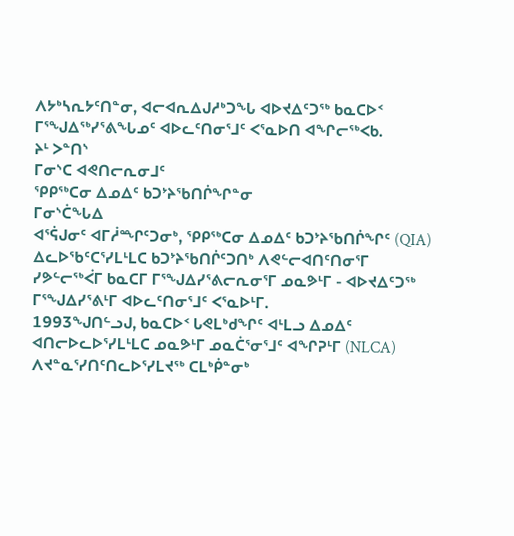ᐱᔭᒃᓴᕆᔭᑦᑎᓐᓂ, ᐊᓕᐊᕆᐃᒍᓱᒃᑐᖓ ᐊᐅᔪᐃᑦᑐᖅ ᑲᓇᑕᐅᑉ ᒥᕐᖑᐃᖅᓯᕐᕕᖓᓄᑦ ᐊᐅᓚᑦᑎᓂᕐᒧᑦ ᐸᕐᓇᐅᑎ ᐊᖏᓕᖅᐸᑲ.
ᔨᒻ ᐳᓐᑎᔅ
ᒥᓂᔅᑕ ᐊᕙᑎᓕᕆᓂᒧᑦ
ᕿᑭᖅᑕᓂ ᐃᓄᐃᑦ ᑲᑐᔾᔨᖃᑎᒌᖏᓐᓂ
ᒥᓂᔅᑖᖓᐃ
ᐊᕐᕌᒍᓂᑦ ᐊᒥᓲᙱᑦᑐᓂᒃ, ᕿᑭᖅᑕᓂ ᐃᓄᐃᑦ ᑲᑐᔾᔨᖃᑎᒌᖏᑦ (QIA) ᐃᓚᐅᖃᑦᑕᕐᓯᒪᒻᒪᑕ ᑲᑐᔾᔨᖃᑎᒌᑦᑐᑎᒃ ᐱᕙᓪᓕᐊᑎᑦᑎᓂᕐᒥ ᓯᕗᓪᓕᖅᐹᒥ ᑲᓇᑕᒥ ᒥᕐᖑᐃᓯᕐᕕᓕᕆᓂᕐᒥ ᓄᓇᕗᒻᒥ - ᐊᐅᔪᐃᑦᑐᖅ ᒥᕐᖑᐃᓯᕐᕕᒻᒥ ᐊᐅᓚᑦᑎᓂᕐᒧᑦ ᐸᕐᓇᐅᒻᒥ.
1993ᖑᑎᓪᓗᒍ, ᑲᓇᑕᐅᑉ ᒐᕙᒪᒃᑯᖏᑦ ᐊᒻᒪᓗ ᐃᓄᐃᑦ ᐊᑎᓕᐅᓚᐅᕐᓯᒪᒻᒪᑕ ᓄᓇᕗᒻᒥ ᓄᓇᑖᕐᓂᕐᒧᑦ ᐊᖏᕈᒻᒥ (NLCA) ᐱᔪᓐᓇᕐᓯᑎᑦᑎᓚᐅᕐᓯᒪᔪᖅ ᑕᒪᒃᑮᓐᓂᒃ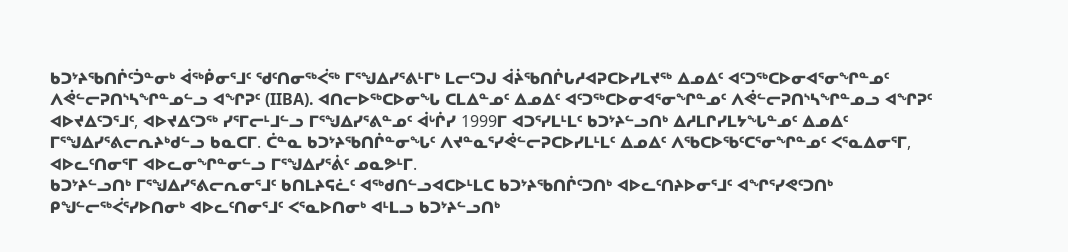ᑲᑐᔾᔨᖃᑎᒌᑦᑑᓐᓂᒃ ᐋᖅᑮᓂᕐᒧᑦ ᖁᑦᑎᓂᖅᐹᖅ ᒥᕐᖑᐃᓯᕐᕕᒻᒥᒃ ᒪᓕᑦᑐᒍ ᐋᔩᖃᑎᒌᒐᓱᐊᕈᑕᐅᓯᒪᔪᖅ ᐃᓄᐃᑦ ᐊᑦᑐᖅᑕᐅᓂᐊᕐᓂᖏᓐᓄᑦ ᐱᕚᓪᓕᕈᑎᔅᓴᖏᓐᓄᓪᓗ ᐊᖏᕈᑦ (IIBA). ᐊᑎᓕᐅᖅᑕᐅᓂᖓ ᑕᒪᐃᓐᓄᑦ ᐃᓄᐃᑦ ᐊᑦᑐᖅᑕᐅᓂᐊᕐᓂᖏᓐᓄᑦ ᐱᕚᓪᓕᕈᑎᔅᓴᖏᓐᓄᓗ ᐊᖏᕈᑦ ᐊᐅᔪᐃᑦᑐᕐᒧᑦ, ᐊᐅᔪᐃᑦᑐᖅ ᓯᕐᒥᓕᒻᒧᓪᓗ ᒥᕐᖑᐃᓯᕐᕕᓐᓄᑦ ᐋᒡᒌᓯ 1999ᒥ ᐊᑐᕐᓯᒪᒻᒪᑦ ᑲᑐᔾᔨᓪᓗᑎᒃ ᐃᓱᒪᒋᓯᒪᔭᖓᓐᓄᑦ ᐃᓄᐃᑦ ᒥᕐᖑᐃᓯᕐᕕᓕᕆᔨᒃᑯᓪᓗ ᑲᓇᑕᒥ. ᑖᓐᓇ ᑲᑐᔾᔨᖃᑎᒌᓐᓂᖓᑦ ᐱᔪᓐᓇᕐᓯᕚᓪᓕᕈᑕᐅᓯᒪᒻᒪᑦ ᐃᓄᐃᑦ ᐱᖃᑕᐅᖃᑦᑕᕐᓂᖏᓐᓄᑦ ᐸᕐᓇᐃᓂᕐᒥ, ᐊᐅᓚᑦᑎᓂᕐᒥ ᐊᐅᓚᓂᖏᓐᓂᓪᓗ ᒥᕐᖑᐃᓯᕐᕖᑦ ᓄᓇᕗᒻᒥ.
ᑲᑐᔾᔨᓪᓗᑎᒃ ᒥᕐᖑᐃᓯᕐᕕᓕᕆᓂᕐᒧᑦ ᑲᑎᒪᔨᕋᓛᑦ ᐊᖅᑯᑎᓪᓗᐊᑕᐅᒻᒪᑕ ᑲᑐᔾᔨᖃᑎᒌᑦᑐᑎᒃ ᐊᐅᓚᑦᑎᔨᐅᓂᕐᒧᑦ ᐊᖏᕐᓯᕙᑦᑐᑎᒃ ᑭᖑᓪᓕᖅᐹᕐᓯᐅᑎᓂᒃ ᐊᐅᓚᑦᑎᓂᕐᒧᑦ ᐸᕐᓇᐅᑎᓂᒃ ᐊᒻᒪᓗ ᑲᑐᔾᔨᓪᓗᑎᒃ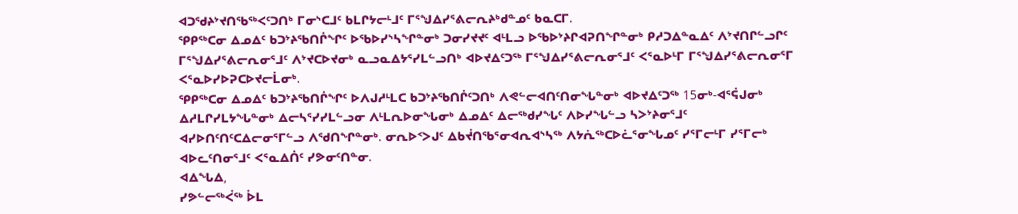ᐊᑐᖁᔨᔾᔪᑎᖃᖅᐸᑦᑐᑎᒃ ᒥᓂᔅᑕᒧᑦ ᑲᒪᒋᔭᓕᒻᒧᑦ ᒥᕐᖑᐃᓯᕐᕕᓕᕆᔨᒃᑯᓐᓄᑦ ᑲᓇᑕᒥ.
ᕿᑭᖅᑕᓂ ᐃᓄᐃᑦ ᑲᑐᔾᔨᖃᑎᒌᖏᑦ ᐅᖃᐅᓯᔅᓴᖏᓐᓂᒃ ᑐᓂᓯᔪᔪᑦ ᐊᒻᒪᓗ ᐅᖃᐅᔾᔨᒋᐊᕈᑎᖏᓐᓂᒃ ᑭᓱᑐᐃᓐᓇᐃᑦ ᐱᔾᔪᑎᒋᓪᓗᒋᑦ ᒥᕐᖑᐃᓯᕐᕕᓕᕆᓂᕐᒧᑦ ᐱᔾᔪᑕᐅᔪᓂᒃ ᓇᓗᓇᐃᔭᕐᓯᒪᓪᓗᑎᒃ ᐊᐅᔪᐃᑦᑐᖅ ᒥᕐᖑᐃᓯᕐᕕᓕᕆᓂᕐᒧᑦ ᐸᕐᓇᐅᒻᒥ ᒥᕐᖑᐃᓯᕐᕕᓕᕆᓂᕐᒥ ᐸᕐᓇᐅᓯᐅᕈᑕᐅᔪᓕᒫᓂᒃ.
ᕿᑭᖅᑕᓂ ᐃᓄᐃᑦ ᑲᑐᔾᔨᖃᑎᒌᖏᑦ ᐅᐱᒍᓱᒻᒪᑕ ᑲᑐᔾᔨᖃᑎᒌᑦᑐᑎᒃ ᐱᕙᓪᓕᐊᑎᑦᑎᓂᖓᓐᓂᒃ ᐊᐅᔪᐃᑦᑐᖅ 15ᓂᒃ-ᐊᕐᕌᒍᓂᒃ ᐃᓱᒪᒋᓯᒪᔭᖓᓐᓂᒃ ᐃᓕᓴᕐᓯᓯᒪᓪᓗᓂ ᐱᒻᒪᕆᐅᓂᖓᓂᒃ ᐃᓄᐃᑦ ᐃᓕᖅᑯᓯᖓᑦ ᐱᐅᓯᖓᓪᓗ ᓴᐳᔾᔨᓂᕐᒧᑦ ᐊᓯᐅᑎᑦᑎᑦᑕᐃᓕᓂᕐᒥᓪᓗ ᐱᖁᑎᖏᓐᓂᒃ. ᓂᕆᐅᑉᐳᒍᑦ ᐃᑲᔫᑎᖃᕐᓂᐊᕆᐊᔅᓴᖅ ᐱᔭᕇᖅᑕᐅᓛᕐᓂᖓᓄᑦ ᓯᕐᒥᓕᒻᒥ ᓯᕐᒥᓕᒃ ᐊᐅᓚᑦᑎᓂᕐᒧᑦ ᐸᕐᓇᐃᑏᑦ ᓯᕗᓂᑦᑎᓐᓂ.
ᐊᐃᖕᒐᐃ,
ᓯᕗᓪᓕᖅᐹᖅ ᐆᒪ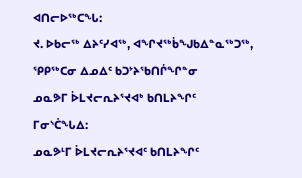ᐊᑎᓕᐅᖅᑕᖓ:
ᔪ. ᐅᑲᓕᖅ ᐃᔨᑦᓯᐊᖅ, ᐊᖏᔪᖅᑳᖑᑲᐃᓐᓇᖅᑐᖅ, ᕿᑭᖅᑕᓂ ᐃᓄᐃᑦ ᑲᑐᔾᔨᖃᑎᒌᖏᓐᓂ
ᓄᓇᕗᒥ ᐆᒪᔪᓕᕆᔨᕐᔪᐊᒃ ᑲᑎᒪᔨᖏᑦ
ᒥᓂᔅᑖᖓᐃ:
ᓄᓇᕗᒻᒥ ᐆᒪᔪᓕᕆᔨᕐᔪᐊᑦ ᑲᑎᒪᔨᖏᑦ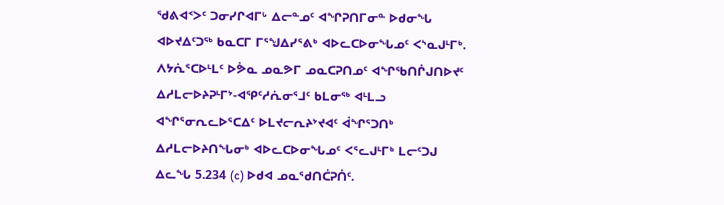ᖁᕕᐊᑉᐳᑦ ᑐᓂᓯᒋᐊᒥᒡ ᐃᓕᓐᓄᑦ ᐊᖏᕈᑎᒥᓂᓐ ᐅᑯᓂᖓ ᐊᐅᔪᐃᑦᑐᖅ ᑲᓇᑕᒥ ᒥᕐᖑᐃᓯᕐᕕᒃ ᐊᐅᓚᑕᐅᓂᖓᓄᑦ ᐸᔅᓇᒍᒻᒥᒃ. ᐱᔭᕇᕐᑕᐅᒻᒪᑦ ᐅᕘᓇ ᓄᓇᕗᒥ ᓄᓇᑕᕈᑎᓄᑦ ᐊᖏᖃᑎᒌᒍᑎᐅᔪᑦ ᐃᓱᒪᓕᐅᔨᕈᒻᒥᔾ-ᐊᕿᑦᓱᕇᓂᕐᒧᑦ ᑲᒪᓂᖅ ᐊᒻᒪᓗ ᐊᖏᕐᓂᕆᓚᐅᕐᑕᐃᑦ ᐅᒪᔪᓕᕆᔨᔾᔪᐊᑦ ᐋᖏᕐᑐᑎᒃ ᐃᓱᒪᓕᐅᔨᑎᖓᓂᒃ ᐊᐅᓚᑕᐅᓂᖓᓄᑦ ᐸᕐᓚᒍᒻᒥᒃ ᒪᓕᑦᑐᒍ ᐃᓚᖓ 5.234 (c) ᐅᑯᐊ ᓄᓇᕐᑯᑎᑖᕈᑏᑦ.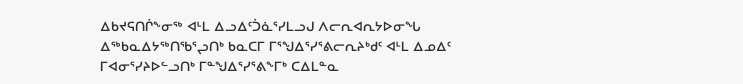ᐃᑲᔪᕋᑎᒌᖕᓂᖅ ᐊᒻᒪ ᐃᓗᐃᑦᑑᓈᕐᓯᒪᓗᒍ ᐱᓕᕆᐊᕆᔭᐅᓂᖓ ᐃᖅᑲᓇᐃᔭᖅᑎᖃᕐᖢᑎᒃ ᑲᓇᑕᒥ ᒥᕐᖑᐃᕐᓯᕐᕕᓕᕆᔨᒃᑯᑦ ᐊᒻᒪ ᐃᓄᐃᑦ ᒥᐊᓂᕐᓯᔨᐅᓪᓗᑎᒃ ᒥᓐᖑᐃᕐᓯᕐᕕᖕᒥᒃ ᑕᐃᒪᓐᓇ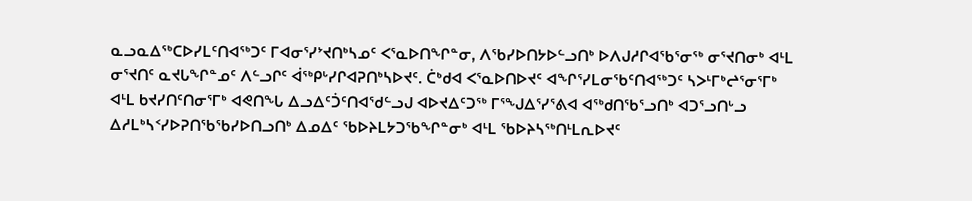ᓇᓗᓇᐃᖅᑕᐅᓯᒪᑦᑎᐊᖅᑐᑦ ᒥᐊᓂᕐᓯᔾᔪᑎᒃᓴᓄᑦ ᐸᕐᓇᐅᑎᖏᓐᓂ, ᐱᖃᓯᐅᑎᔭᐅᓪᓗᑎᒃ ᐅᐱᒍᓱᒋᐊᖃᕐᓂᖅ ᓂᕐᔪᑎᓂᒃ ᐊᒻᒪ ᓂᕐᔪᑎᑦ ᓇᔪᒐᖏᓐᓄᑦ ᐱᓪᓗᒋᑦ ᐋᖅᑭᒡᓯᒋᐊᕈᑎᒃᓴᐅᔪᑦ. ᑖᒃᑯᐊ ᐸᕐᓇᐅᑎᐅᔪᑦ ᐊᖏᕐᓯᒪᓂᖃᑦᑎᐊᖅᑐᑦ ᓴᐳᒻᒥᒃᖠᕐᓂᕐᒥᒃ ᐊᒻᒪ ᑲᔪᓯᑎᑦᑎᓂᕐᒥᒃ ᐊᕙᑎᖓ ᐃᓗᐃᑦᑑᑦᑎᐊᖁᓪᓗᒍ ᐊᐅᔪᐃᑦᑐᖅ ᒥᕐᖑᐃᕐᓯᕐᕕᐊ ᐊᖅᑯᑎᖃᕐᓗᑎᒃ ᐊᑐᕐᓗᑎᒡᓗ ᐃᓱᒪᒃᓴᑉᓯᐅᕈᑎᖃᖃᓯᐅᑎᓗᑎᒃ ᐃᓄᐃᑦ ᖃᐅᔨᒪᔭᑐᖃᖏᓐᓂᒃ ᐊᒻᒪ ᖃᐅᔨᓴᖅᑎᒻᒪᕆᐅᔪᑦ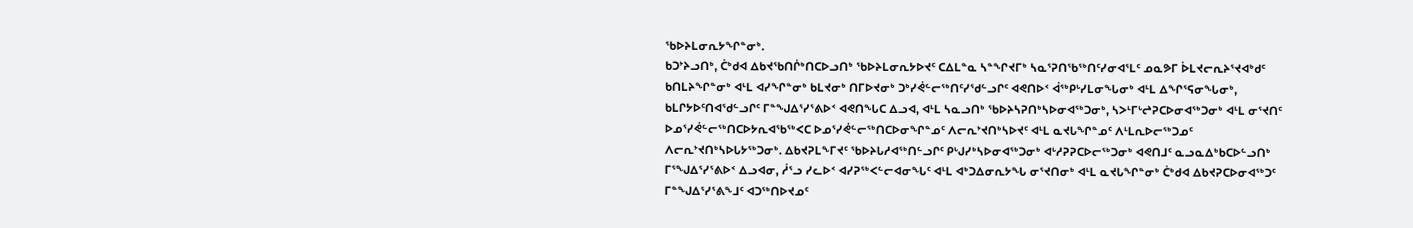ᖃᐅᔨᒪᓂᕆᔭᖏᓐᓂᒃ.
ᑲᑐᔾᔨᓗᑎᒃ, ᑖᒃᑯᐊ ᐃᑲᔪᖃᑎᒌᒃᑎᑕᐅᓗᑎᒃ ᖃᐅᔨᒪᓂᕆᔭᐅᔪᑦ ᑕᐃᒪᓐᓇ ᓴᓐᖏᔪᒥᒃ ᓴᓇᕐᕈᑎᖃᖅᑎᑦᓯᓂᐊᕐᒪᑦ ᓄᓇᕗᒥ ᐆᒪᔪᓕᕆᔨᕐᔪᐊᒃᑯᑦ ᑲᑎᒪᔨᖏᓐᓂᒃ ᐊᒻᒪ ᐊᓯᖏᓐᓂᒃ ᑲᒪᔪᓂᒃ ᑎᒥᐅᔪᓂᒃ ᑐᒃᓯᕚᓪᓕᖅᑎᑦᓯᖁᓪᓗᒋᑦ ᐊᕙᑎᐅᑉ ᐋᖅᑭᒡᓯᒪᓂᖓᓂᒃ ᐊᒻᒪ ᐃᖏᕐᕋᓂᖓᓂᒃ, ᑲᒪᒋᔭᐅᑦᑎᐊᖁᓪᓗᒋᑦ ᒥᓐᖑᐃᕐᓯᕐᕕᐅᑉ ᐊᕙᑎᖓᑕ ᐃᓗᐊ, ᐊᒻᒪ ᓴᓇᓗᑎᒃ ᖃᐅᔨᓴᕈᑎᒃᓴᐅᓂᐊᖅᑐᓂᒃ, ᓴᐳᒻᒥᒡᖠᕈᑕᐅᓂᐊᖅᑐᓂᒃ ᐊᒻᒪ ᓂᕐᔪᑎᑦ ᐅᓄᕐᓯᕚᓪᓕᖅᑎᑕᐅᔭᕆᐊᖃᖅᐸᑕ ᐅᓄᕐᓯᕚᓪᓕᖅᑎᑕᐅᓂᖏᓐᓄᑦ ᐱᓕᕆᔾᔪᑎᒃᓴᐅᔪᑦ ᐊᒻᒪ ᓇᔪᒐᖏᓐᓄᑦ ᐱᒻᒪᕆᐅᓕᖅᑐᓄᑦ ᐱᓕᕆᔾᔪᑎᒃᓴᐅᒐᔭᖅᑐᓂᒃ. ᐃᑲᔪᕈᒪᖕᒥᔪᑦ ᖃᐅᔨᒐᓱᐊᖅᑎᓪᓗᒋᑦ ᑭᒡᒍᓯᒃᓴᐅᓂᐊᖅᑐᓂᒃ ᐊᒡᓱᕈᕈᑕᐅᓕᖅᑐᓂᒃ ᐊᕙᑎᒧᑦ ᓇᓗᓇᐃᒃᑲᑕᐅᓪᓗᑎᒃ ᒥᕐᖑᐃᕐᓯᕐᕕᐅᑉ ᐃᓗᐊᓂ, ᓲᕐᓗ ᓯᓚᐅᑉ ᐊᓯᕈᖅᐸᓪᓕᐊᓂᖓᑦ ᐊᒻᒪ ᐊᒃᑐᐃᓂᕆᔭᖓ ᓂᕐᔪᑎᓂᒃ ᐊᒻᒪ ᓇᔪᒐᖏᓐᓂᒃ ᑖᒃᑯᐊ ᐃᑲᔪᕈᑕᐅᓂᐊᖅᑐᑦ ᒥᓐᖑᐃᕐᓯᕐᕕᖕᒧᑦ ᐊᑐᖅᑎᐅᔪᓄᑦ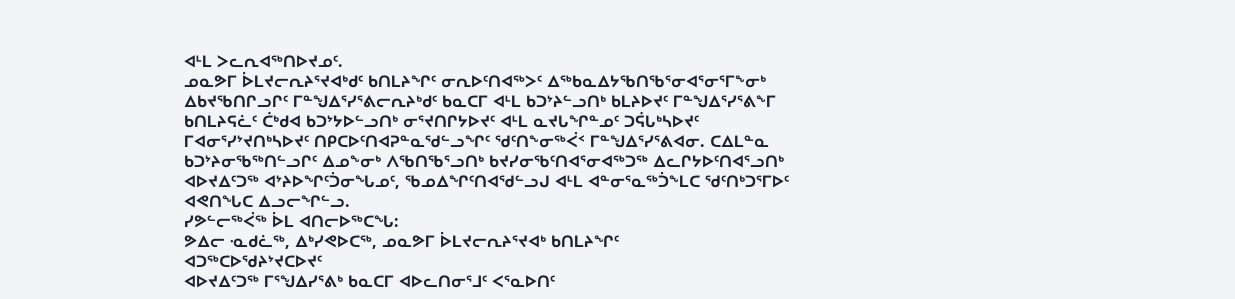ᐊᒻᒪ ᐳᓚᕆᐊᖅᑎᐅᔪᓄᑦ.
ᓄᓇᕗᒥ ᐆᒪᔪᓕᕆᔨᕐᔪᐊᒃᑯᑦ ᑲᑎᒪᔨᖏᑦ ᓂᕆᐅᑦᑎᐊᖅᐳᑦ ᐃᖅᑲᓇᐃᔭᖃᑎᖃᕐᓂᐊᕐᓂᕐᒥᖕᓂᒃ ᐃᑲᔪᖃᑎᒋᓗᒋᑦ ᒥᓐᖑᐃᕐᓯᕐᕕᓕᕆᔨᒃᑯᑦ ᑲᓇᑕᒥ ᐊᒻᒪ ᑲᑐᔾᔨᓪᓗᑎᒃ ᑲᒪᔨᐅᔪᑦ ᒥᓐᖑᐃᕐᓯᕐᕕᖕᒥ ᑲᑎᒪᔨᕋᓛᑦ ᑖᒃᑯᐊ ᑲᑐᔾᔭᐅᓪᓗᑎᒃ ᓂᕐᔪᑎᒋᔭᐅᔪᑦ ᐊᒻᒪ ᓇᔪᒐᖏᓐᓄᑦ ᑐᕌᒐᒃᓴᐅᔪᑦ ᒥᐊᓂᕐᓯᔾᔪᑎᒃᓴᐅᔪᑦ ᑎᑭᑕᐅᑦᑎᐊᕈᓐᓇᖁᓪᓗᖏᑦ ᖁᑦᑎᖕᓂᖅᐹᑉ ᒥᓐᖑᐃᕐᓯᕐᕕᐊᓂ. ᑕᐃᒪᓐᓇ ᑲᑐᔾᔨᓂᖃᖅᑎᓪᓗᒋᑦ ᐃᓄᖕᓂᒃ ᐱᖃᑎᖃᕐᓗᑎᒃ ᑲᔪᓯᓂᖃᑦᑎᐊᕐᓂᐊᖅᑐᖅ ᐃᓚᒋᔭᐅᑦᑎᐊᕐᓗᑎᒃ ᐊᐅᔪᐃᑦᑐᖅ ᐊᔾᔨᐅᖏᑦᑑᓂᖓᓄᑦ, ᖃᓄᐃᖏᑦᑎᐊᖁᓪᓗᒍ ᐊᒻᒪ ᐊᓐᓂᕐᓇᖅᑑᖕᒪᑕ ᖁᑦᑎᒃᑐᕐᒥᐅᑦ ᐊᕙᑎᖓᑕ ᐃᓗᓕᖏᓪᓗ.
ᓯᕗᓪᓕᖅᐹᖅ ᐆᒪ ᐊᑎᓕᐅᖅᑕᖓ:
ᕗᐃᓕ ᓋᑯᓛᖅ, ᐃᒃᓯᕙᐅᑕᖅ, ᓄᓇᕗᒥ ᐆᒪᔪᓕᕆᔨᕐᔪᐊᒃ ᑲᑎᒪᔨᖏᑦ
ᐊᑐᖅᑕᐅᖁᔨᔾᔪᑕᐅᔪᑦ
ᐊᐅᔪᐃᑦᑐᖅ ᒥᕐᖑᐃᓯᕐᕕᒃ ᑲᓇᑕᒥ ᐊᐅᓚᑎᓂᕐᒧᑦ ᐸᕐᓇᐅᑎᑦ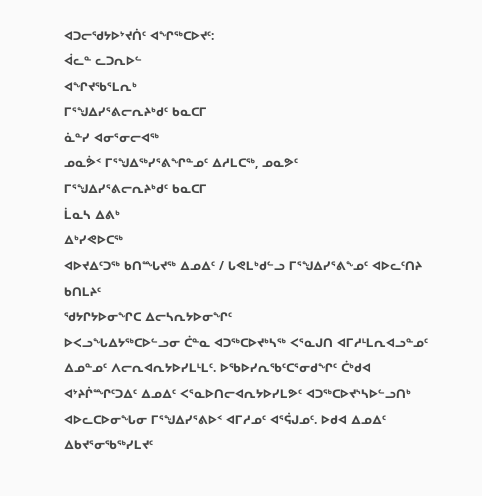ᐊᑐᓕᖁᔭᐅᔾᔪᑏᑦ ᐊᖏᖅᑕᐅᔪᑦ:
ᐋᓚᓐ ᓚᑐᕆᐅᓪ
ᐊᖏᔪᖃᕐᒪᕆᒃ
ᒥᕐᖑᐃᓯᕐᕕᓕᕆᔨᒃᑯᑦ ᑲᓇᑕᒥ
ᓈᓐᓯ ᐊᓂᕐᓂᓕᐊᖅ
ᓄᓇᕘᑉ ᒥᕐᖑᐃᖅᓯᕐᕕᖏᓐᓄᑦ ᐃᓱᒪᑕᖅ, ᓄᓇᕗᑦ
ᒥᕐᖑᐃᓯᕐᕕᓕᕆᔨᒃᑯᑦ ᑲᓇᑕᒥ
ᒫᓇᓴ ᐃᕕᒃ
ᐃᒃᓯᕙᐅᑕᖅ
ᐊᐅᔪᐃᑦᑐᖅ ᑲᑎᙵᔪᖅ ᐃᓄᐃᑦ / ᒐᕙᒪᒃᑯᓪᓗ ᒥᕐᖑᐃᓯᕐᕕᖕᓄᑦ ᐊᐅᓚᑦᑎᔨ ᑲᑎᒪᔨᑦ
ᖁᔭᒋᔭᐅᓂᖏᑕ ᐃᓕᓴᕆᔭᐅᓂᖏᑦ
ᐅᐸᓗᖓᐃᔭᖅᑕᐅᓪᓗᓂ ᑖᓐᓇ ᐊᑐᖅᑕᐅᔪᒃᓴᖅ ᐸᕐᓇᒍᑎ ᐊᒥᓱᒻᒪᕆᐊᓗᓐᓄᑦ ᐃᓄᓐᓄᑦ ᐱᓕᕆᐊᕆᔭᐅᓯᒪᒻᒪᑦ. ᐅᖃᐅᓯᕆᖃᑦᑕᕐᓂᑯᖏᑦ ᑖᒃᑯᐊ ᐊᔾᔨᒌᙱᑦᑐᐃᑦ ᐃᓄᐃᑦ ᐸᕐᓇᐅᑎᓕᐊᕆᔭᐅᓯᒪᕗᑦ ᐊᑐᖅᑕᐅᔪᔅᓴᐅᓪᓗᑎᒃ ᐊᐅᓚᑕᐅᓂᖓᓂ ᒥᕐᖑᐃᓯᕐᕕᐅᑉ ᐊᒥᓱᓄᑦ ᐊᕐᕌᒍᓄᑦ. ᐅᑯᐊ ᐃᓄᐃᑦ ᐃᑲᔪᕐᓂᖃᖅᓯᒪᔪᑦ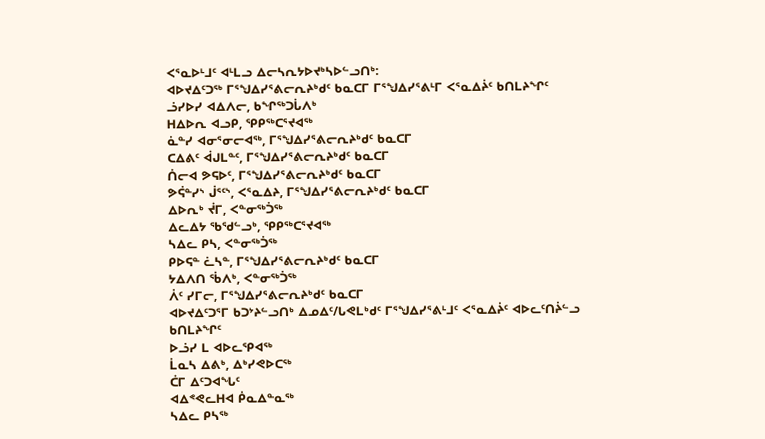ᐸᕐᓇᐅᒻᒧᑦ ᐊᒻᒪᓗ ᐃᓕᓴᕆᔭᐅᔪᒃᓴᐅᓪᓗᑎᒃ:
ᐊᐅᔪᐃᑦᑐᖅ ᒥᕐᖑᐃᓯᕐᕕᓕᕆᔨᒃᑯᑦ ᑲᓇᑕᒥ ᒥᕐᖑᐃᓯᕐᕕᒻᒥ ᐸᕐᓇᐃᔩᑦ ᑲᑎᒪᔨᖏᑦ
ᓘᓯᐅᓯ ᐊᐃᐱᓕ, ᑲᖏᖅᑐᒑᐱᒃ
ᕼᐃᐅᕆ ᐊᓗᑭ, ᕿᑭᖅᑕᕐᔪᐊᖅ
ᓈᓐᓯ ᐊᓂᕐᓂᓕᐊᖅ, ᒥᕐᖑᐃᓯᕐᕕᓕᕆᔨᒃᑯᑦ ᑲᓇᑕᒥ
ᑕᐃᕕᑦ ᐋᒍᒪᓐᑦ, ᒥᕐᖑᐃᓯᕐᕕᓕᕆᔨᒃᑯᑦ ᑲᓇᑕᒥ
ᑏᓕᐊ ᕗᕋᐅᑦ, ᒥᕐᖑᐃᓯᕐᕕᓕᕆᔨᒃᑯᑦ ᑲᓇᑕᒥ
ᕗᕌᓐᓯᔅ ᒎᕐᑦᔅ, ᐸᕐᓇᐃᔨ, ᒥᕐᖑᐃᓯᕐᕕᓕᕆᔨᒃᑯᑦ ᑲᓇᑕᒥ
ᐃᐅᕆᒃ ᔫᒥ, ᐸᓐᓂᖅᑑᖅ
ᐃᓚᐃᔭ ᖃᖁᓪᓗᒃ, ᕿᑭᖅᑕᕐᔪᐊᖅ
ᓴᐃᓚ ᑭᓴ, ᐸᓐᓂᖅᑑᖅ
ᑭᐅᕋᓐ ᓛᓴᓐ, ᒥᕐᖑᐃᓯᕐᕕᓕᕆᔨᒃᑯᑦ ᑲᓇᑕᒥ
ᔭᐃᐱᑎ ᖄᐱᒃ, ᐸᓐᓂᖅᑑᖅ
ᐲᑦ ᓯᒥᓕ, ᒥᕐᖑᐃᓯᕐᕕᓕᕆᔨᒃᑯᑦ ᑲᓇᑕᒥ
ᐊᐅᔪᐃᑦᑐᕐᒥ ᑲᑐᔾᔨᓪᓗᑎᒃ ᐃᓄᐃᑦ/ᒐᕙᒪᒃᑯᑦ ᒥᕐᖑᐃᓯᕐᕕᒻᒧᑦ ᐸᕐᓇᐃᔩᑦ ᐊᐅᓚᑦᑎᔩᓪᓗ ᑲᑎᒪᔨᖏᑦ
ᐅᓘᓯ ᒪ ᐊᐅᓚᕿᐊᖅ
ᒫᓇᓴ ᐃᕕᒃ, ᐃᒃᓯᕙᐅᑕᖅ
ᑖᒥ ᐃᑦᑐᐊᖓᑦ
ᐊᐃᕝᕙᓚᕼᐊ ᑮᓇᐃᓐᓇᖅ
ᓴᐃᓚ ᑭᓴᖅ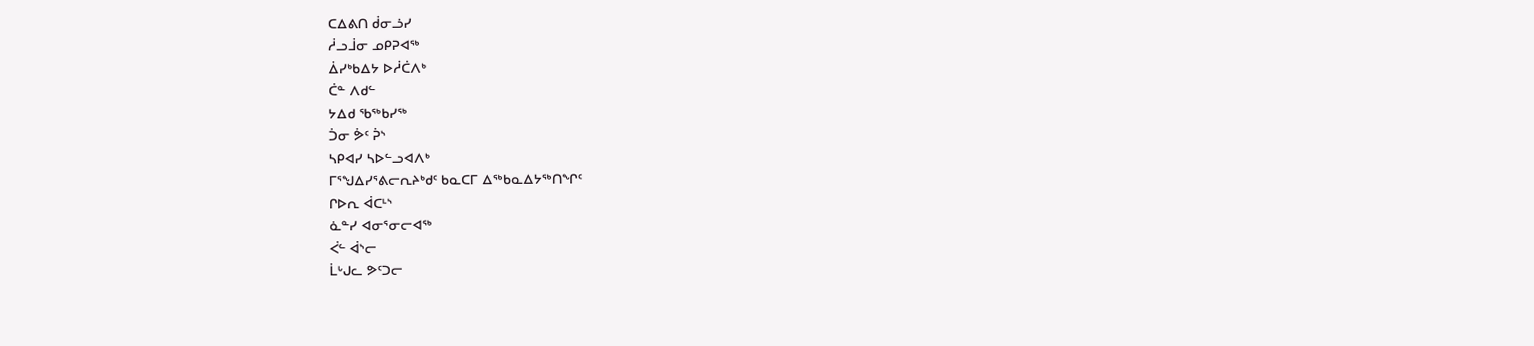ᑕᐃᕕᑎ ᑰᓂᓘᓯ
ᓲᓗᒨᓂ ᓄᑭᕈᐊᖅ
ᐄᓯᒃᑲᐃᔭ ᐅᓲᑖᐱᒃ
ᑖᓐ ᐱᑯᓪ
ᔭᐃᑯ ᖃᖅᑲᓯᖅ
ᑑᓂ ᕘᑦ ᕉᔅ
ᓴᑭᐊᓯ ᓴᐅᓪᓗᐊᐱᒃ
ᒥᕐᖑᐃᓯᕐᕕᓕᕆᔨᒃᑯᑦ ᑲᓇᑕᒥ ᐃᖅᑲᓇᐃᔭᖅᑎᖏᑦ
ᒋᐅᕆ ᐋᑕᒻᔅ
ᓈᓐᓯ ᐊᓂᕐᓂᓕᐊᖅ
ᐹᓪ ᐋᔅᓕ
ᒫᒡᒍᓚ ᕗᑦᑐᓕ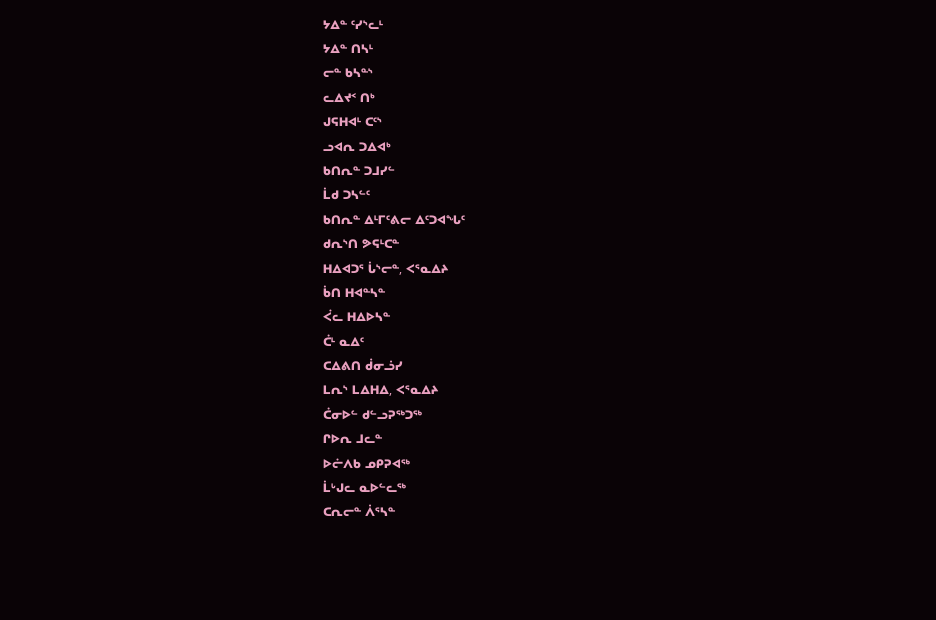ᔭᐃᓐ ᑦᓯᔅᓚᒻ
ᔭᐃᓐ ᑎᓴᒻ
ᓕᓐ ᑲᓴᓐᔅ
ᓚᐃᔪᑉ ᑎᒃ
ᒍᕋᕼᐊᒻ ᑕᑦᔅ
ᓗᐊᕆ ᑐᐃᐊᒃ
ᑲᑎᕆᓐ ᑐᒧᓯᓪ
ᒫᑯ ᑐᓴᓪᑦ
ᑲᑎᕆᓐ ᐃᒻᒥᑦᕕᓕ ᐃᑦᑐᐊᖓᑦ
ᑯᕆᔅᑎ ᕗᕋᒻᑕᓐ
ᕼᐃᐊᑐᕐ ᒑᔅᓕᓐ, ᐸᕐᓇᐃᔨ
ᑳᑎ ᕼᐊᓐᓴᓐ
ᐹᓚ ᕼᐃᐅᓴᓐ
ᑖᒻ ᓇᐃᑦ
ᑕᐃᕕᑎ ᑰᓂᓘᓯ
ᒪᕆᔅ ᒪᐃᕼᐃ, ᐸᕐᓇᐃᔨ
ᑖᓂᐅᓪ ᑯᓪᓗᕈᖅᑐᖅ
ᒋᐅᕆ ᒧᓚᓐ
ᐅᓖᐱᑲ ᓄᑭᕈᐊᖅ
ᒫᒡᒍᓚ ᓇᐅᓪᓚᖅ
ᑕᕆᓕᓐ ᐲᕐᓴᓐ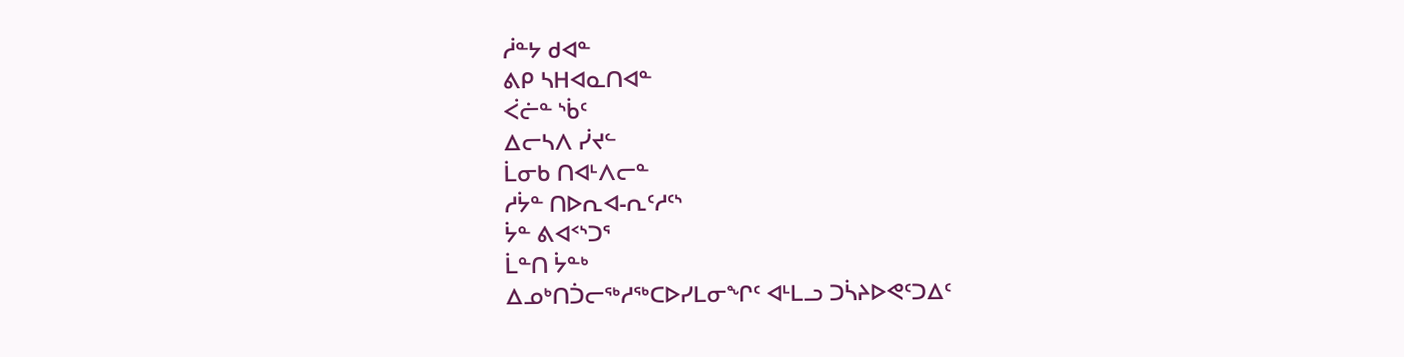ᓲᓐᔭ ᑯᐊᓐ
ᕕᑭ ᓴᕼᐊᓇᑎᐊᓐ
ᐹᓖᓐ ᔅᑳᑦ
ᐃᓕᓴᐱ ᓰᔪᓪ
ᒫᓂᑲ ᑎᐊᒻᐱᓕᓐ
ᓱᔮᓐ ᑎᐅᕆᐊ-ᕆᑦᓱᑦᔅ
ᔮᓐ ᕕᐊᑉᔅᑐᕐ
ᒫᓐᑎ ᔮᓐᒃ
ᐃᓄᒃᑎᑑᓕᖅᓱᖅᑕᐅᓯᒪᓂᖏᑦ ᐊᒻᒪᓗ ᑐᓵᔨᐅᕙᑦᑐᐃᑦ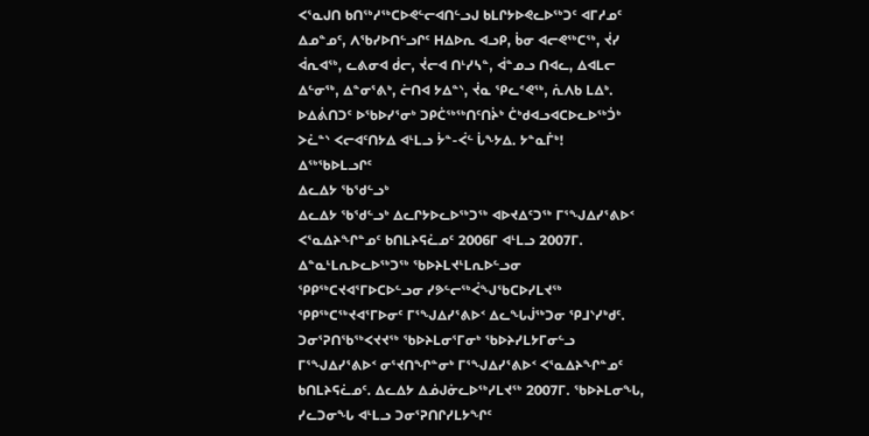ᐸᕐᓇᒍᑎ ᑲᑎᖅᓱᖅᑕᐅᕙᓪᓕᐊᑎᓪᓗᒍ ᑲᒪᒋᔭᐅᕙᓚᐅᖅᑐᑦ ᐊᒥᓱᓄᑦ ᐃᓄᓐᓄᑦ, ᐱᖃᓯᐅᑎᓪᓗᒋᑦ ᕼᐃᐅᕆ ᐊᓗᑭ, ᑳᓂ ᐊᓕᕙᖅᑕᖅ, ᔫᓯ ᐋᕆᐊᖅ, ᓚᕕᓂᐊ ᑰᓕ, ᔫᓕᐊ ᑎᒻᓯᓴᓐ, ᐋᓐᓄᓗ ᑎᐊᓚ, ᐃᐊᒪᓕ ᐃᓪᓂᖅ, ᐃᓐᓂᕐᕕᒃ, ᓖᑎᐊ ᔭᐃᓐᔅ, ᔫᓇ ᕿᓚᕝᕙᖅ, ᕇᐱᑲ ᒪᐃᒃ. ᐅᐃᕖᑎᑐᑦ ᐅᖃᐅᓯᕐᓂᒃ ᑐᑭᑖᖅᖅᑎᑦᑎᔩᒃ ᑖᒃᑯᐊᓗᐊᑕᐅᓚᐅᖅᑑᒃ ᐳᓛᓐᔅ ᐸᓕᐊᑦᑎᔭᐃ ᐊᒻᒪᓗ ᔮᓐ-ᐹᓪ ᒑᖕᔭᐃ. ᔭᓐᓇᒦᒃ!
ᐃᖅᖃᐅᒪᓗᒋᑦ
ᐃᓚᐃᔭ ᖃᖁᓪᓗᒃ
ᐃᓚᐃᔭ ᖃᖁᓪᓗᒃ ᐃᓚᒋᔭᐅᓚᐅᖅᑐᖅ ᐊᐅᔪᐃᑦᑐᖅ ᒥᕐᖑᐃᓯᕐᕕᐅᑉ ᐸᕐᓇᐃᔨᖏᓐᓄᑦ ᑲᑎᒪᔨᕋᓛᓄᑦ 2006ᒥ ᐊᒻᒪᓗ 2007ᒥ. ᐃᓐᓇᒻᒪᕆᐅᓚᐅᖅᑐᖅ ᖃᐅᔨᒪᔪᒻᒪᕆᐅᓪᓗᓂ ᕿᑭᖅᑕᔪᐊᕐᒥᐅᑕᐅᓪᓗᓂ ᓯᕗᓪᓕᖅᐹᖑᖃᑕᐅᓯᒪᔪᖅ ᕿᑭᖅᑕᖅᔪᐊᕐᒥᐅᓂᑦ ᒥᕐᖑᐃᓯᕐᕕᐅᑉ ᐃᓚᖓᒎᖅᑐᓂ ᕿᒧᔅᓯᒃᑯᑦ. ᑐᓂᕐᕈᑎᖃᖅᐸᔪᔪᖅ ᖃᐅᔨᒪᓂᕐᒥᓂᒃ ᖃᐅᔨᓯᒪᔭᒥᓂᓪᓗ ᒥᕐᖑᐃᓯᕐᕕᐅᑉ ᓂᕐᔪᑎᖏᓐᓂᒃ ᒥᕐᖑᐃᓯᕐᕕᐅᑉ ᐸᕐᓇᐃᔨᖏᓐᓄᑦ ᑲᑎᒪᔨᕋᓛᓄᑦ. ᐃᓚᐃᔭ ᐃᓅᒍᓃᓚᐅᖅᓯᒪᔪᖅ 2007ᒥ. ᖃᐅᔨᒪᓂᖓ, ᓯᓚᑐᓂᖓ ᐊᒻᒪᓗ ᑐᓂᕐᕈᑎᒋᓯᒪᔭᖏᑦ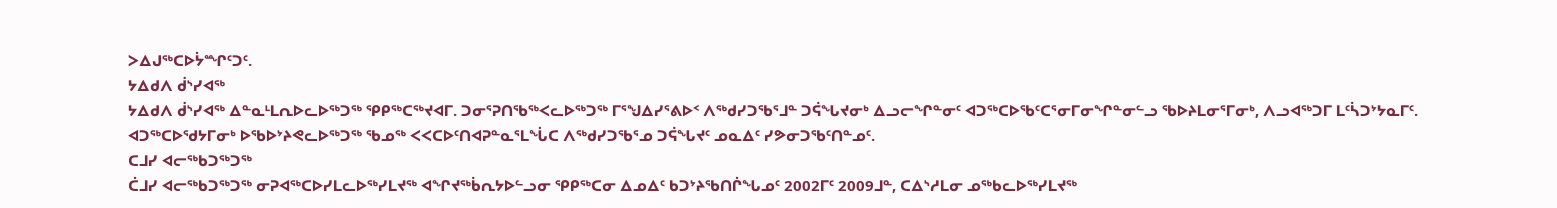ᐳᐃᒍᖅᑕᐅᔮᙱᑦᑐᑦ.
ᔭᐃᑯᐱ ᑰᔅᓯᐊᖅ
ᔭᐃᑯᐱ ᑰᔅᓯᐊᖅ ᐃᓐᓇᒻᒪᕆᐅᓚᐅᖅᑐᖅ ᕿᑭᖅᑕᖅᔪᐊᒥ. ᑐᓂᕐᕈᑎᖃᖅᐸᓚᐅᖅᑐᖅ ᒥᕐᖑᐃᓯᕐᕕᐅᑉ ᐱᖅᑯᓯᑐᖃᕐᒧᓐ ᑐᕌᖓᔪᓂᒃ ᐃᓗᓕᖏᓐᓂᑦ ᐊᑐᖅᑕᐅᖃᑦᑕᕐᓂᒥᓂᖏᓐᓂᓪᓗ ᖃᐅᔨᒪᓂᕐᒥᓂᒃ, ᐱᓗᐊᖅᑐᒥ ᒪᑦᓵᑐᔾᔭᓇᒥᑦ. ᐊᑐᖅᑕᐅᖁᔭᒥᓂᒃ ᐅᖃᐅᔾᔨᕙᓚᐅᖅᑐᖅ ᖃᓄᖅ ᐸᐸᑕᐅᑦᑎᐊᕈᓐᓇᕐᒪᖔᑕ ᐱᖅᑯᓯᑐᖃᕐᓄ ᑐᕌᖓᔪᑦ ᓄᓇᐃᑦ ᓯᕗᓂᑐᖃᑦᑎᓐᓄᑦ.
ᑕᒧᓯ ᐊᓕᖅᑲᑐᖅᑐᖅ
ᑖᒧᓯ ᐊᓕᖅᑲᑐᖅᑐᖅ ᓂᕈᐊᖅᑕᐅᓯᒪᓚᐅᖅᓯᒪᔪᖅ ᐊᖏᔪᖅᑳᕆᔭᐅᓪᓗᓂ ᕿᑭᖅᑕᓂ ᐃᓄᐃᑦ ᑲᑐᔾᔨᖃᑎᒌᖓᓄᑦ 2002ᒥᑦ 2009ᒧᓐ, ᑕᐃᔅᓱᒪᓂ ᓄᖅᑲᓚᐅᖅᓯᒪᔪᖅ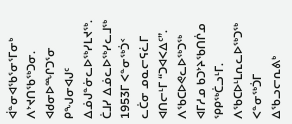ᐋᓐᓂᐊᖃᕐᓂᕐᒥᓂᒃ ᐱᔾᔪᑎᖃᖅᑐᓂ. ᐊᑯᓂᐅᙱᑐᕐᓂ ᑭᖑᓂᐊᒍᑦ ᐃᓅᒍᓐᓃᓚᐅᖅᓯᒪᔪᖅ. ᑖᒧᓯ ᐃᓅᓚᐅᖅᓯᓚᒧᖅ 1953ᒥ ᐸᓐᓂᖅᑑᑉ ᓚᑖᓂ ᓄᓇᓕᕋᓛᒥ ᐊᑎᓕᒻᒥ “ᑐᐊᐸᐃᑦ”. ᐱᖃᑕᐅᕙᓚᐅᖅᑐᖅ ᐊᒥᓱᓄ ᑲᑐᔾᔨᖃᑎᒌᓄ ᕿᑭᖅᑖᓗᒻᒥ. ᐱᖃᑕᐅᒻᒪᕆᓚᐅᖅᑐᖅ ᐸᓐᓂᖅᑑᒥ ᐃᖃᓗᓕᕆᕕᒃ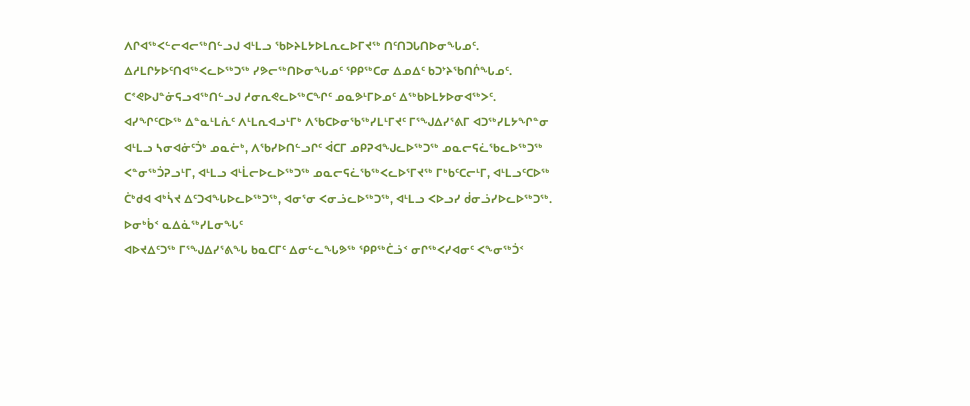ᐱᒋᐊᖅᐸᓪᓕᐊᓕᖅᑎᓪᓗᒍ ᐊᒻᒪᓗ ᖃᐅᔨᒪᔭᐅᒪᕆᓚᐅᒥᔪᖅ ᑎᑦᑎᑐᒐᑎᐅᓂᖓᓄᑦ. ᐃᓱᒪᒋᔭᐅᑦᑎᐊᖅᐸᓚᐅᖅᑐᖅ ᓯᕗᓕᖅᑎᐅᓂᖓᓄᑦ ᕿᑭᖅᑕᓂ ᐃᓄᐃᑦ ᑲᑐᔾᔨᖃᑎᒌᖓᓄᑦ. ᑕᕝᕙᐅᒍᓐᓃᕋᓗᐊᖅᑎᓪᓗᒍ ᓱᓂᕆᕙᓚᐅᖅᑕᖏᑦ ᓄᓇᕗᒻᒥᐅᓄᑦ ᐃᖅᑲᐅᒪᔭᐅᓂᐊᖅᐳᑦ.
ᐊᓯᖏᑦᑕᐅᖅ ᐃᓐᓇᒻᒪᕇᑦ ᐱᒻᒪᕆᐊᓗᒻᒥᒃ ᐱᖃᑕᐅᓂᖃᖅᓯᒪᒻᒥᔪᑦ ᒥᕐᖑᐃᓯᕐᕕᒥ ᐊᑐᖅᓯᒪᔭᖏᓐᓂ ᐊᒻᒪᓗ ᓴᓂᐊᓃᑦᑑᒃ ᓄᓇᓖᒃ, ᐱᖃᓯᐅᑎᓪᓗᒋᑦ ᐋᑕᒥ ᓄᑭᕈᐊᖑᓚᐅᖅᑐᖅ ᓄᓇᓕᕋᓛᖃᓚᐅᖅᑐᖅ ᐸᓐᓂᖅᑑᕈᓗᒻᒥ, ᐊᒻᒪᓗ ᐊᒻᒫᓕᐅᓚᐅᖅᑐᖅ ᓄᓇᓕᕋᓛᖃᖅᐸᓚᐅᕐᒥᔪᖅ ᒥᒃᑲᑦᑕᓕᒻᒥ, ᐊᒻᒪᓗᑦᑕᐅᖅ ᑖᒃᑯᐊ ᐊᒃᓵᔪ ᐃᑦᑐᐊᖓᐅᓚᐅᖅᑐᖅ, ᐊᓂᕐᓂ ᐸᓂᓘᓚᐅᖅᑐᖅ, ᐊᒻᒪᓗ ᐸᐅᓗᓯ ᑰᓂᓘᓯᐅᓚᐅᖅᑐᖅ.
ᐅᓂᒃᑳᑉ ᓇᐃᓈᖅᓯᒪᓂᖓᑦ
ᐊᐅᔪᐃᑦᑐᖅ ᒥᕐᖑᐃᓯᕐᕕᖓ ᑲᓇᑕᒥᑦ ᐃᓂᓪᓚᖓᕗᖅ ᕿᑭᖅᑖᓘᑉ ᓂᒋᖅᐸᓯᐊᓂᑦ ᐸᖕᓂᖅᑑᑉ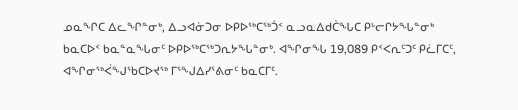ᓄᓇᖏᑕ ᐃᓚᖏᓐᓂᒃ, ᐃᓗᐊᓃᑐᓂ ᐅᑭᐅᖅᑕᖅᑑᑉ ᓇᓗᓇᐃᑯᑖᖓᑕ ᑭᒡᓕᒋᔭᖓᓐᓂᒃ ᑲᓇᑕᐅᑉ ᑲᓇᓐᓇᖓᓂᑦ ᐅᑭᐅᖅᑕᖅᑐᕆᔭᖓᓐᓂᒃ. ᐊᖏᓂᖓ 19,089 ᑭᑉᐸᕆᑦᑐᑦ ᑭᓛᒥᑕᑦ, ᐊᖏᓂᖅᐹᖑᖃᑕᐅᔪᖅ ᒥᕐᖑᐃᓯᕐᕕᓂᑦ ᑲᓇᑕᒥᑦ.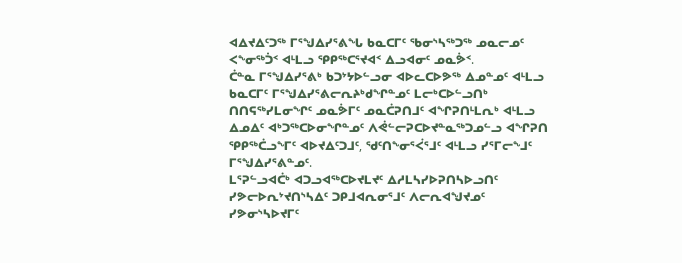ᐊᐃᔪᐃᑦᑐᖅ ᒥᕐᖑᐃᓯᕐᕕᖓ ᑲᓇᑕᒥᑦ ᖃᓂᔅᓴᖅᑐᖅ ᓄᓇᓕᓄᑦ ᐸᖕᓂᖅᑑᑉ ᐊᒻᒪᓗ ᕿᑭᖅᑕᕐᔪᐊᑉ ᐃᓗᐊᓂᑦ ᓄᓇᕘᑉ.
ᑖᓐᓇ ᒥᕐᖑᐃᓯᕐᕕᒃ ᑲᑐᔾᔭᐅᓪᓗᓂ ᐊᐅᓚᑕᐅᕗᖅ ᐃᓄᓐᓄᑦ ᐊᒻᒪᓗ ᑲᓇᑕᒥᑦ ᒥᕐᖑᐃᓯᕐᕕᓕᕆᔨᒃᑯᖏᓐᓄᑦ ᒪᓕᒃᑕᐅᓪᓗᑎᒃ ᑎᑎᕋᖅᓯᒪᓂᖏᑦ ᓄᓇᕘᒥᑦ ᓄᓇᑖᕈᑎᒧᑦ ᐊᖏᕈᑎᒻᒪᕆᒃ ᐊᒻᒪᓗ ᐃᓄᐃᑦ ᐊᒃᑐᖅᑕᐅᓂᖏᓐᓄᑦ ᐱᕚᓪᓕᕈᑕᐅᔪᓐᓇᖅᑐᓄᓪᓗ ᐊᖏᕈᑎ ᕿᑭᖅᑖᓗᖕᒥᑦ ᐊᐅᔪᐃᑦᑐᒧᑦ, ᖁᑦᑎᖕᓂᕐᐹᕐᒧᑦ ᐊᒻᒪᓗ ᓯᕐᒥᓕᖕᒧᑦ ᒥᕐᖑᐃᓯᕐᕕᓐᓄᑦ.
ᒪᕐᕈᓪᓗᐊᑖᒃ ᐊᑐᓗᐊᖅᑕᐅᔪᒪᔪᑦ ᐃᓱᒪᓴᓯᐅᕈᑎᓴᐅᓗᑎᑦ ᓯᕗᓕᐅᕆᔾᔪᑎᔅᓴᐃᑦ ᑐᑭᒧᐊᕆᓂᕐᒧᑦ ᐱᓕᕆᐊᖑᔪᓄᑦ ᓯᕗᓂᔅᓴᐅᔪᒥᑦ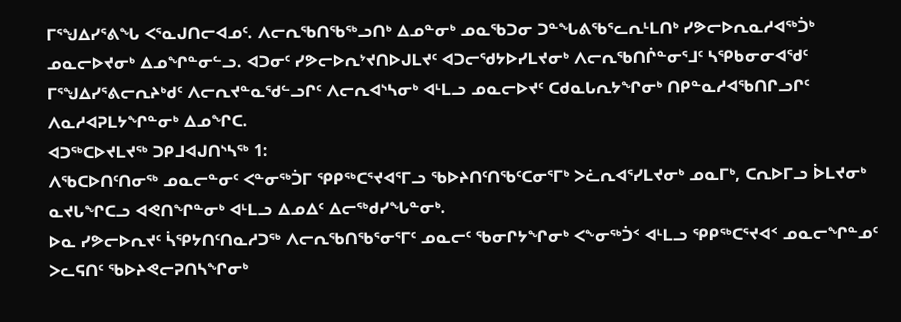ᒥᕐᖑᐃᓯᕐᕕᖓ ᐸᕐᓇᒍᑎᓕᐊᓄᑦ. ᐱᓕᕆᖃᑎᖃᖅᓗᑎᒃ ᐃᓄᓐᓂᒃ ᓄᓇᖃᑐᓂ ᑐᓐᖓᕕᖃᕐᓚᕆᒻᒪᑎᒃ ᓯᕗᓕᐅᕆᓇᓱᐊᖅᑑᒃ ᓄᓇᓕᐅᔪᓂᒃ ᐃᓄᖏᓐᓂᓪᓗ. ᐊᑐᓂᑦ ᓯᕗᓕᐅᕆᔾᔪᑎᐅᒍᒪᔪᑦ ᐊᑐᓕᖁᔭᐅᓯᒪᔪᓂᒃ ᐱᓕᕆᖃᑎᒌᓐᓂᕐᒧᑦ ᓴᕿᑲᓂᓂᐊᖁᑦ ᒥᕐᖑᐃᓯᕐᕕᓕᕆᔨᒃᑯᑦ ᐱᓕᕆᔪᓐᓇᖁᓪᓗᒋᑦ ᐱᓕᕆᐊᔅᓴᓂᒃ ᐊᒻᒪᓗ ᓄᓇᓕᐅᔪᑦ ᑕᑯᓇᒐᕆᔭᖏᓂᒃ ᑎᑭᓐᓇᓱᐊᖃᑎᒋᓗᒋᑦ ᐱᓇᓱᐊᕈᒪᔭᖏᓐᓂᒃ ᐃᓄᖏᑕ.
ᐊᑐᖅᑕᐅᔪᒪᔪᖅ ᑐᑭᒧᐊᒍᑎᔅᓴᖅ 1:
ᐱᖃᑕᐅᑎᑦᑎᓂᖅ ᓄᓇᓕᓐᓂᑦ ᐸᓐᓂᖅᑑᒥ ᕿᑭᖅᑕᕐᔪᐊᕐᒥᓗ ᖃᐅᔨᑎᑦᑎᖃᑦᑕᓂᕐᒥᒃ ᐳᓛᕆᐊᕐᓯᒪᔪᓂᒃ ᓄᓇᒥᒃ, ᑕᕆᐅᒥᓗ ᐆᒪᔪᓂᒃ ᓇᔪᒐᖏᑕᓗ ᐊᕙᑎᖏᓐᓂᒃ ᐊᒻᒪᓗ ᐃᓄᐃᑦ ᐃᓕᖅᑯᓯᖓᓐᓂᒃ.
ᐅᓇ ᓯᕗᓕᐅᕆᔪᑦ ᓵᕿᔭᑎᑦᑎᓇᓱᑐᖅ ᐱᓕᕆᖃᑎᖃᕐᓂᕐᒥᑦ ᓄᓇᓕᑦ ᖃᓂᒋᔭᖏᓂᒃ ᐸᖕᓂᖅᑑᑉ ᐊᒻᒪᓗ ᕿᑭᖅᑕᕐᔪᐊᑉ ᓄᓇᓕᖏᓐᓄᑦ ᐳᓚᕋᑎᑦ ᖃᐅᔨᕙᓕᕈᑎᓴᖏᓂᒃ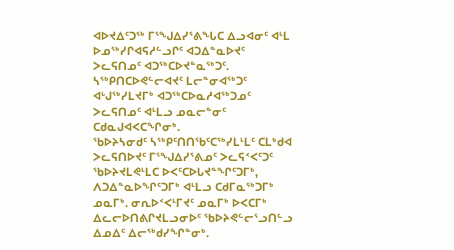ᐊᐅᔪᐃᑦᑐᖅ ᒥᕐᖑᐃᓯᕐᕕᖓᑕ ᐃᓗᐊᓂᑦ ᐊᒻᒪ ᐅᓄᖅᓯᒋᐊᕋᓱᓪᓗᒋᑦ ᐊᑐᐃᓐᓇᐅᔪᑦ ᐳᓚᕋᑎᓄᑦ ᐊᑐᖅᑕᐅᔪᓐᓇᖅᑐᑦ. ᓴᖅᑭᑎᑕᐅᕙᓪᓕᐊᔪᑦ ᒪᓕᓐᓂᐊᖅᑐᑦ ᐊᒡᒍᖅᓯᒪᔪᒥᒃ ᐊᑐᖅᑕᐅᓇᓱᐊᖅᑐᓄᑦ ᐳᓚᕋᑎᓄᑦ ᐊᒻᒪᓗ ᓄᓇᓕᓐᓂᑦ ᑕᑯᓇᒍᐊᐸᑕᖏᓂᒃ.
ᖃᐅᔨᓴᓂᑯᑦ ᓴᖅᑭᑦᑎᑎᖃᑦᑕᖅᓯᒪᒻᒪᑦ ᑕᒪᒃᑯᐊ ᐳᓚᕋᑎᐅᔪᑦ ᒥᕐᖑᐃᓯᕐᕕᓄᑦ ᐳᓚᕋᑉᐸᑦᑐᑦ ᖃᐅᔨᔪᒪᕙᒻᒪᑕ ᐅᐸᑦᑕᐅᒐᔪᓐᖏᑦᑐᒥᒃ, ᐱᑐᐃᓐᓇᐅᖏᑦᑐᒥᒃ ᐊᒻᒪᓗ ᑕᑯᒥᓇᖅᑐᒥᒃ ᓄᓇᒥᒃ. ᓂᕆᐅᑉᐸᒻᒥᔪᑦ ᓄᓇᒥᒃ ᐅᐸᑕᒥᒃ ᐃᓚᓕᐅᑎᕕᒋᔪᒪᓗᓂᐅᑦ ᖃᐅᔨᕙᓪᓕᕐᓗᑎᓪᓗ ᐃᓄᐃᑦ ᐃᓕᖅᑯᓯᖏᓐᓂᒃ.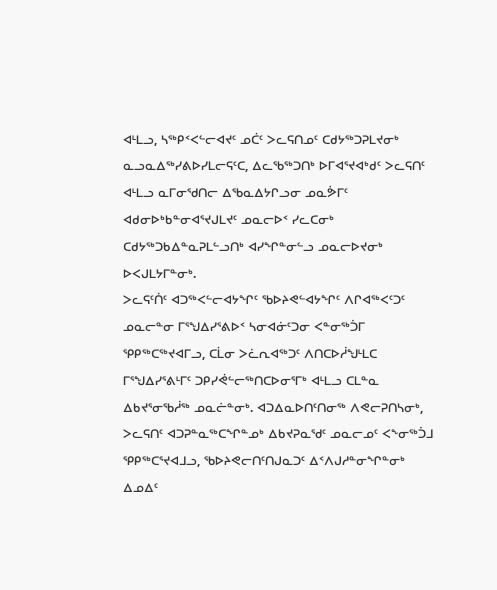ᐊᒻᒪᓗ, ᓴᖅᑭᑉᐸᓪᓕᐊᔪᑦ ᓄᑖᑦ ᐳᓚᕋᑎᓄᑦ ᑕᑯᔭᖅᑐᕈᒪᔪᓂᒃ ᓇᓗᓇᐃᖅᓯᕕᐅᓯᒪᓕᕋᑦᑕ, ᐃᓚᖃᖅᑐᑎᒃ ᐅᒥᐊᕐᔪᐊᒃᑯᑦ ᐳᓚᕋᑎᑦ ᐊᒻᒪᓗ ᓇᒥᓂᖁᑎᓕ ᐃᖃᓇᐃᔭᒋᓗᓂ ᓄᓇᕘᒥᑦ ᐊᑯᓂᐅᒃᑲᓐᓂᐊᕐᔪᒍᒪᔪᑦ ᓄᓇᓕᐅᑉ ᓯᓚᑕᓂᒃ ᑕᑯᔭᖅᑐᑲᐃᓐᓇᕈᒪᓪᓗᑎᒃ ᐊᓯᖏᓐᓂᓪᓗ ᓄᓇᓕᐅᔪᓂᒃ ᐅᐸᒍᒪᔭᒥᓐᓂᒃ.
ᐳᓚᕋᑦᑏᑦ ᐊᑐᖅᐸᓪᓕᐊᔭᖏᑦ ᖃᐅᔨᕙᓪᐊᔭᖏᑦ ᐱᒋᐊᖅᐸᑦᑐᑦ ᓄᓇᓕᓐᓂ ᒥᕐᖑᐃᓯᕐᕕᐅᑉ ᓴᓂᐊᓃᑦᑐᓂ ᐸᓐᓂᖅᑑᒥ ᕿᑭᖅᑕᖅᔪᐊᒥᓗ, ᑕᒫᓂ ᐳᓛᕆᐊᖅᑐᑦ ᐱᑎᑕᐅᓲᖑᒻᒪᑕ ᒥᕐᖑᐃᓯᕐᕕᒻᒥᑦ ᑐᑭᓯᕚᓪᓕᖅᑎᑕᐅᓂᕐᒥᒃ ᐊᒻᒪᓗ ᑕᒪᓐᓇ ᐃᑲᔪᕐᓂᖃᓲᖅ ᓄᓇᓖᓐᓂᒃ. ᐊᑐᐃᓇᐅᑎᑦᑎᓂᖅ ᐱᕙᓕᕈᑎᓴᓂᒃ, ᐳᓚᕋᑎᑦ ᐊᑐᕈᓐᓇᖅᑕᖏᓐᓄᒃ ᐃᑲᔪᕈᓇᖁᑦ ᓄᓇᓕᓄᑦ ᐸᖕᓂᖅᑑᒧ ᕿᑭᖅᑕᕐᔪᐊᒧᓗ, ᖃᐅᔨᕙᓕᑎᑦᑎᒍᓇᑐᑦ ᐃᑉᐱᒍᓱᓐᓂᖏᓐᓂᒃ ᐃᓄᐃᑦ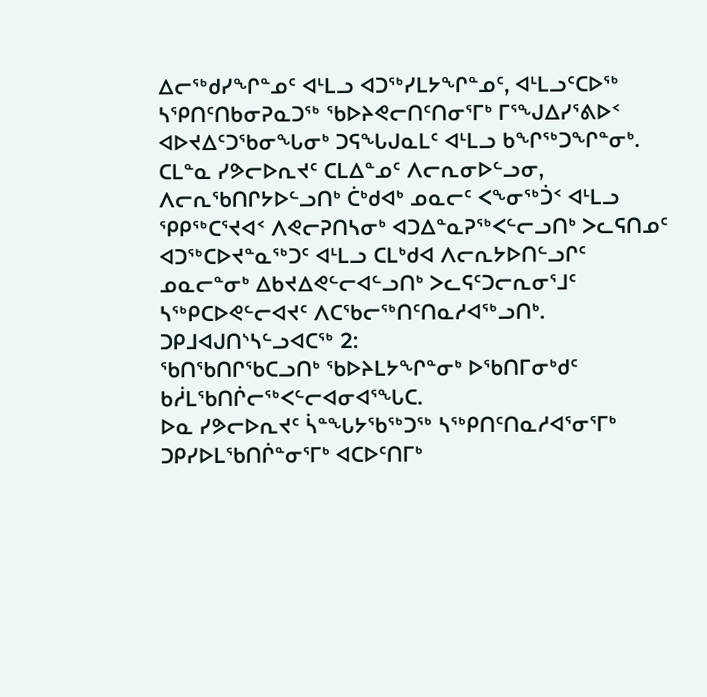ᐃᓕᖅᑯᓯᖏᓐᓄᑦ ᐊᒻᒪᓗ ᐊᑐᖅᓯᒪᔭᖏᓐᓄᑦ, ᐊᒻᒪᓗᑦᑕᐅᖅ ᓴᕿᑎᑦᑎᑲᓂᕈᓇᑐᖅ ᖃᐅᔨᕙᓕᑎᑦᑎᓂᕐᒥᒃ ᒥᕐᖑᐃᓯᕐᕕᐅᑉ ᐊᐅᔪᐃᑦᑐᖃᓂᖓᓂᒃ ᑐᕋᖓᒍᓇᒪᑦ ᐊᒻᒪᓗ ᑲᖏᖅᑐᖏᓐᓂᒃ.
ᑕᒪᓐᓇ ᓯᕗᓕᐅᕆᔪᑦ ᑕᒪᐃᓐᓄᑦ ᐱᓕᕆᓂᐅᓪᓗᓂ, ᐱᓕᕆᖃᑎᒋᔭᐅᓪᓗᑎᒃ ᑖᒃᑯᐊᒃ ᓄᓇᓕᑦ ᐸᖕᓂᖅᑑᑉ ᐊᒻᒪᓗ ᕿᑭᖅᑕᕐᔪᐊᑉ ᐱᕙᓕᕈᑎᓴᓂᒃ ᐊᑐᐃᓐᓇᕈᖅᐸᓪᓕᓗᑎᒃ ᐳᓚᕋᑎᓄᑦ ᐊᑐᖅᑕᐅᔪᓐᓇᖅᑐᑦ ᐊᒻᒪᓗ ᑕᒪᒃᑯᐊ ᐱᓕᕆᔭᐅᑎᓪᓗᒋᑦ ᓄᓇᓕᓐᓂᒃ ᐃᑲᔪᐃᕙᓪᓕᐊᓪᓗᑎᒃ ᐳᓚᕋᑦᑐᓕᕆᓂᕐᒧᑦ ᓴᖅᑭᑕᐅᕙᓪᓕᐊᔪᑦ ᐱᑕᖃᓕᖅᑎᑦᑎᓇᓱᐊᖅᓗᑎᒃ.
ᑐᑭᒧᐊᒍᑎᔅᓴᓪᓗᐊᑕᖅ 2:
ᖃᑎᖃᑎᒋᖃᑕᓗᑎᒃ ᖃᐅᔨᒪᔭᖏᓐᓂᒃ ᐅᖃᑎᒥᓂᒃᑯᑦ ᑲᓲᒪᖃᑎᒌᓕᖅᐸᓪᓕᐊᓂᐊᕐᖓᑕ.
ᐅᓇ ᓯᕗᓕᐅᕆᔪᑦ ᓵᓐᖓᔭᖃᖅᑐᖅ ᓴᖅᑭᑎᑦᑎᓇᓱᐊᕐᓂᕐᒥᒃ ᑐᑭᓯᐅᒪᖃᑎᒌᓐᓂᕐᒥᒃ ᐊᑕᐅᑦᑎᒥᒃ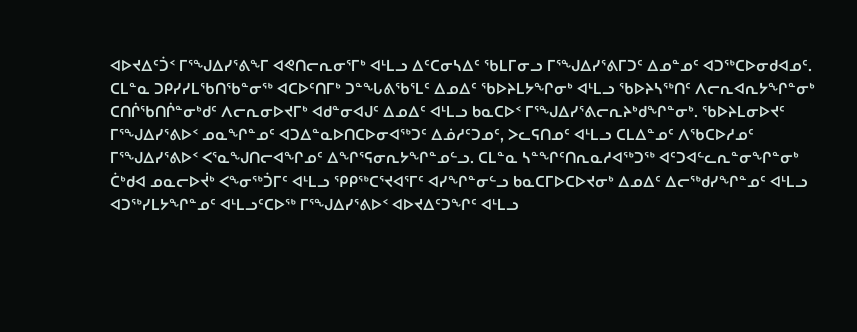ᐊᐅᔪᐃᑦᑑᑉ ᒥᕐᖑᐃᓯᕐᕕᖕᒥ ᐊᕙᑎᓕᕆᓂᕐᒥᒃ ᐊᒻᒪᓗ ᐃᑦᑕᓂᓴᐃᑦ ᖃᒪᒥᓂᓗ ᒥᕐᖑᐃᓯᕐᕕᒥᑐᑦ ᐃᓄᓐᓄᑦ ᐊᑐᖅᑕᐅᓂᑯᐊᓄᑦ. ᑕᒪᓐᓇ ᑐᑭᓯᓯᒪᖃᑎᖃᓐᓂᖅ ᐊᑕᐅᑦᑎᒥᒃ ᑐᓐᖓᕕᖃᕐᒪᑦ ᐃᓄᐃᑦ ᖃᐅᔨᒪᔭᖏᓂᒃ ᐊᒻᒪᓗ ᖃᐅᔨᓴᖅᑎᑦ ᐱᓕᕆᐊᕆᔭᖏᓐᓂᒃ ᑕᑎᒌᖃᑎᒌᓐᓂᒃᑯᑦ ᐱᓕᕆᓂᐅᔪᒥᒃ ᐊᑯᓐᓂᐊᒍᑦ ᐃᓄᐃᑦ ᐊᒻᒪᓗ ᑲᓇᑕᐅᑉ ᒥᕐᖑᐃᓯᕐᕕᓕᕆᔨᒃᑯᖏᓐᓂᒃ. ᖃᐅᔨᒪᓂᐅᔪᑦ ᒥᕐᖑᐃᓯᕐᕕᐅᑉ ᓄᓇᖏᓐᓄᑦ ᐊᑐᐃᓐᓇᐅᑎᑕᐅᓂᐊᖅᑐᑦ ᐃᓅᓱᑦᑐᓄᑦ, ᐳᓚᕋᑎᓄᑦ ᐊᒻᒪᓗ ᑕᒪᐃᓐᓄᑦ ᐱᖃᑕᐅᓱᓄᑦ ᒥᕐᖑᐃᓯᕐᕕᐅᑉ ᐸᕐᓇᖑᑎᓕᐊᖏᓄᑦ ᐃᖏᕐᕋᓂᕆᔭᖏᓐᓄᓪᓗ. ᑕᒪᓐᓇ ᓴᓐᖏᑦᑎᕆᓇᓱᐊᖅᑐᖅ ᐊᑦᑐᐊᓪᓚᕆᓐᓂᖏᓐᓂᒃ ᑖᒃᑯᐊ ᓄᓇᓕᐅᔫᒃ ᐸᖕᓂᖅᑑᒥᑦ ᐊᒻᒪᓗ ᕿᑭᖅᑕᕐᔪᐊᕐᒥᑦ ᐊᓯᖏᓐᓂᓪᓗ ᑲᓇᑕᒥᐅᑕᐅᔪᓂᒃ ᐃᓄᐃᑦ ᐃᓕᖅᑯᓯᖏᓐᓄᑦ ᐊᒻᒪᓗ ᐊᑐᖅᓯᒪᔭᖏᓐᓄᑦ ᐊᒻᒪᓗᑦᑕᐅᖅ ᒥᕐᖑᐃᓯᕐᕕᐅᑉ ᐊᐅᔪᐃᑦᑐᖏᑦ ᐊᒻᒪᓗ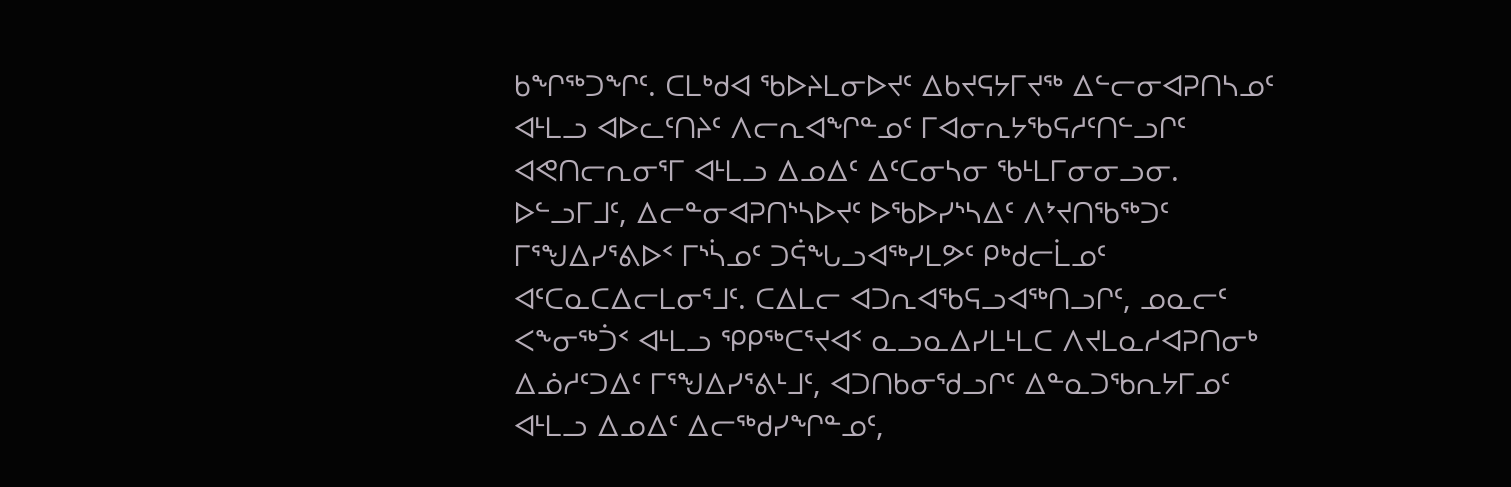ᑲᖏᖅᑐᖏᑦ. ᑕᒪᒃᑯᐊ ᖃᐅᔨᒪᓂᐅᔪᑦ ᐃᑲᔪᕋᔭᒥᔪᖅ ᐃᓪᓕᓂᐊᕈᑎᓴᓄᑦ ᐊᒻᒪᓗ ᐊᐅᓚᑦᑎᔨᑦ ᐱᓕᕆᐊᖏᓐᓄᑦ ᒥᐊᓂᕆᔭᖃᕋᓱᑦᑎᓪᓗᒋᑦ ᐊᕙᑎᓕᕆᓂᕐᒥ ᐊᒻᒪᓗ ᐃᓄᐃᑦ ᐃᑦᑕᓂᓴᓂ ᖃᒻᒪᒥᓂᓂᓗᓂ.
ᐅᓪᓗᒥᒧᑦ, ᐃᓕᓐᓂᐊᕈᑎᔅᓴᐅᔪᑦ ᐅᖃᐅᓯᔅᓴᐃᑦ ᐱᔾᔪᑎᖃᖅᑐᑦ ᒥᕐᖑᐃᓯᕐᕕᐅᑉ ᒥᔅᓵᓄᑦ ᑐᕌᖓᓗᐊᖅᓯᒪᕗᑦ ᑭᒃᑯᓕᒫᓄᑦ ᐊᑦᑕᓇᑕᐃᓕᒪᓂᕐᒧᑦ. ᑕᐃᒪᓕ ᐊᑐᕆᐊᖃᕋᓗᐊᖅᑎᓗᒋᑦ, ᓄᓇᓕᑦ ᐸᖕᓂᖅᑑᑉ ᐊᒻᒪᓗ ᕿᑭᖅᑕᕐᔪᐊᑉ ᓇᓗᓇᐃᓯᒪᒻᒪᑕ ᐱᔪᒪᓇᓱᐊᕈᑎᓂᒃ ᐃᓅᓱᑦᑐᐃᑦ ᒥᕐᖑᐃᓯᕐᕕᒻᒧᑦ, ᐊᑐᑎᑲᓂᖁᓗᒋᑦ ᐃᓐᓇᑐᖃᕆᔭᒥᓄᑦ ᐊᒻᒪᓗ ᐃᓄᐃᑦ ᐃᓕᖅᑯᓯᖏᓐᓄᑦ,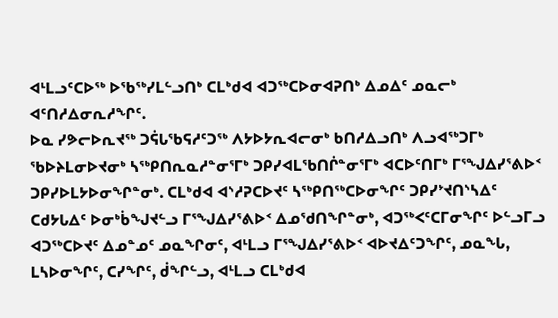ᐊᒻᒪᓗᑦᑕᐅᖅ ᐅᖃᖅᓯᒪᓪᓗᑎᒃ ᑕᒪᒃᑯᐊ ᐊᑐᖅᑕᐅᓂᐊᕈᑎᒃ ᐃᓄᐃᑦ ᓄᓇᓕᒃ ᐊᑦᑎᓱᐃᓂᕆᓱᖏᑦ.
ᐅᓇ ᓯᕗᓕᐅᕆᔪᖅ ᑐᕌᒐᖃᕋᓱᑦᑐᖅ ᐱᔭᐅᔭᕆᐊᓕᓂᒃ ᑲᑎᓱᐃᓗᑎᒃ ᐱᓗᐊᖅᑐᒥᒃ ᖃᐅᔨᒪᓂᐅᔪᓂᒃ ᓴᖅᑭᑎᕆᓇᓱᓐᓂᕐᒥᒃ ᑐᑭᓯᐊᒪᖃᑎᒌᓐᓂᕐᒥᒃ ᐊᑕᐅᑦᑎᒥᒃ ᒥᕐᖑᐃᓯᕐᕕᐅᑉ ᑐᑭᓯᐅᒪᔭᐅᓂᖏᓐᓂᒃ. ᑕᒪᒃᑯᐊ ᐊᔅᓱᕈᑕᐅᔪᑦ ᓴᖅᑭᑎᖅᑕᐅᓂᖏᑦ ᑐᑭᓯᔾᔪᑎᔅᓴᐃᑦ ᑕᑯᔭᒐᐃᑦ ᐅᓂᒃᑳᖑᔪᓪᓗ ᒥᕐᖑᐃᓯᕐᕕᐅᑉ ᐃᓄᖁᑎᖏᓐᓂᒃ, ᐊᑐᖅᐸᑦᑕᒥᓂᖏᑦ ᐅᓪᓗᒥᓗ ᐊᑐᖅᑕᐅᔪᑦ ᐃᓄᓐᓄᑦ ᓄᓇᖏᓂᑦ, ᐊᒻᒪᓗ ᒥᕐᖑᐃᓯᕐᕕᐅᑉ ᐊᐅᔪᐃᑦᑐᖏᑦ, ᓄᓇᖓ, ᒪᓴᐅᓂᖏᑦ, ᑕᓯᖏᑦ, ᑰᖏᓪᓗ, ᐊᒻᒪᓗ ᑕᒪᒃᑯᐊ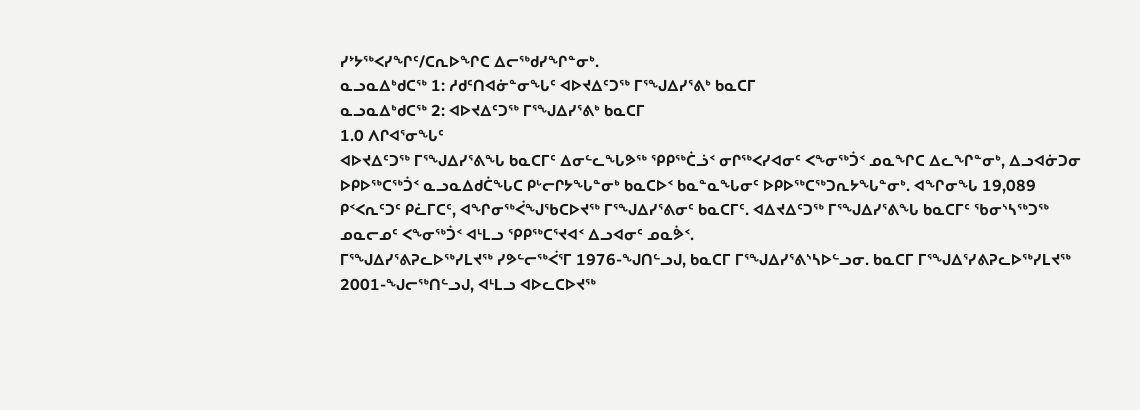ᓯᔾᔭᖅᐸᓯᖏᑦ/ᑕᕆᐅᖏᑕ ᐃᓕᖅᑯᓯᖏᓐᓂᒃ.
ᓇᓗᓇᐃᒃᑯᑕᖅ 1: ᓱᑯᑦᑎᐊᓃᓐᓂᖓᑦ ᐊᐅᔪᐃᑦᑐᖅ ᒥᕐᖑᐃᓯᕐᕕᒃ ᑲᓇᑕᒥ
ᓇᓗᓇᐃᒃᑯᑕᖅ 2: ᐊᐅᔪᐃᑦᑐᖅ ᒥᕐᖑᐃᓯᕐᕕᒃ ᑲᓇᑕᒥ
1.0 ᐱᒋᐊᕐᓂᖓᑦ
ᐊᐅᔪᐃᑦᑐᖅ ᒥᕐᖑᐃᓯᕐᕕᖓ ᑲᓇᑕᒥᑦ ᐃᓂᓪᓚᖓᕗᖅ ᕿᑭᖅᑖᓘᑉ ᓂᒋᖅᐸᓯᐊᓂᑦ ᐸᖕᓂᖅᑑᑉ ᓄᓇᖏᑕ ᐃᓚᖏᓐᓂᒃ, ᐃᓗᐊᓃᑐᓂ ᐅᑭᐅᖅᑕᖅᑑᑉ ᓇᓗᓇᐃᑯᑖᖓᑕ ᑭᒡᓕᒋᔭᖓᓐᓂᒃ ᑲᓇᑕᐅᑉ ᑲᓇᓐᓇᖓᓂᑦ ᐅᑭᐅᖅᑕᖅᑐᕆᔭᖓᓐᓂᒃ. ᐊᖏᓂᖓ 19,089 ᑭᑉᐸᕆᑦᑐᑦ ᑭᓛᒥᑕᑦ, ᐊᖏᓂᖅᐹᖑᖃᑕᐅᔪᖅ ᒥᕐᖑᐃᓯᕐᕕᓂᑦ ᑲᓇᑕᒥᑦ. ᐊᐃᔪᐃᑦᑐᖅ ᒥᕐᖑᐃᓯᕐᕕᖓ ᑲᓇᑕᒥᑦ ᖃᓂᔅᓴᖅᑐᖅ ᓄᓇᓕᓄᑦ ᐸᖕᓂᖅᑑᑉ ᐊᒻᒪᓗ ᕿᑭᖅᑕᕐᔪᐊᑉ ᐃᓗᐊᓂᑦ ᓄᓇᕘᑉ.
ᒥᕐᖑᐃᓯᕐᕕᕈᓚᐅᖅᓯᒪᔪᖅ ᓯᕗᓪᓕᖅᐹᕐᒥ 1976-ᖑᑎᓪᓗᒍ, ᑲᓇᑕᒥ ᒥᕐᖑᐃᓯᕐᕕᔅᓴᐅᓪᓗᓂ. ᑲᓇᑕᒥ ᒥᕐᖑᐃᕐᓯᕕᕈᓚᐅᖅᓯᒪᔪᖅ 2001-ᖑᓕᖅᑎᓪᓗᒍ, ᐊᒻᒪᓗ ᐊᐅᓚᑕᐅᔪᖅ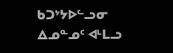ᑲᑐᔾᔭᐅᓪᓗᓂ ᐃᓄᓐᓄᑦ ᐊᒻᒪᓗ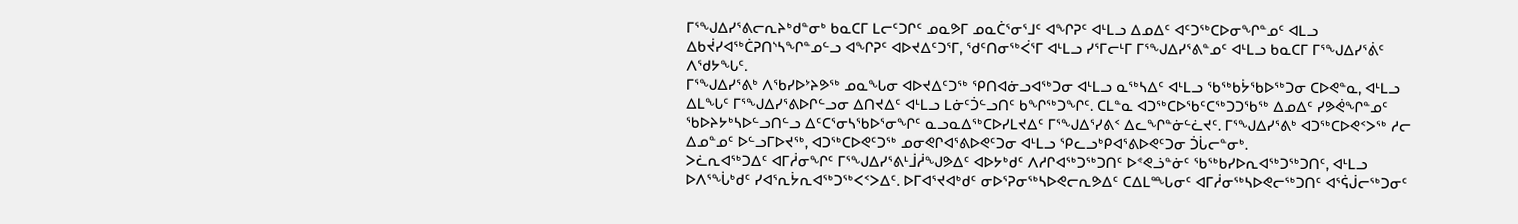ᒥᕐᖑᐃᓯᕐᕕᓕᕆᔨᒃᑯᓐᓂᒃ ᑲᓇᑕᒥ ᒪᓕᑦᑐᒋᑦ ᓄᓇᕗᒥ ᓄᓇᑖᕐᓂᕐᒧᑦ ᐊᖏᕈᑦ ᐊᒻᒪᓗ ᐃᓄᐃᑦ ᐊᑦᑐᖅᑕᐅᓂᖏᓐᓄᑦ ᐊᒪᓗ ᐃᑲᔫᓯᐊᖅᑖᕈᑎᔅᓴᖏᓐᓄᓪᓗ ᐊᖏᕈᑦ ᐊᐅᔪᐃᑦᑐᕐᒥ, ᖁᑦᑎᓂᖅᐹᕐᒥ ᐊᒻᒪᓗ ᓯᕐᒥᓕᒻᒥ ᒥᕐᖑᐃᓯᕐᕕᓐᓄᑦ ᐊᒻᒪᓗ ᑲᓇᑕᒥ ᒥᕐᖑᐃᓯᕐᕖᑦ ᐱᖁᔭᖓᑦ.
ᒥᕐᖑᐃᓯᕐᕕᒃ ᐱᖃᓯᐅᔾᔨᕗᖅ ᓄᓇᖓᓂ ᐊᐅᔪᐃᑦᑐᖅ ᕿᑎᐊᓃᓗᐊᖅᑐᓂ ᐊᒻᒪᓗ ᓇᖅᓴᐃᑦ ᐊᒻᒪᓗ ᖃᖅᑲᔮᖃᐅᖅᑐᓂ ᑕᐅᕙᓐᓇ, ᐊᒻᒪᓗ ᐃᒪᖓᑦ ᒥᕐᖑᐃᓯᕐᕕᐅᒋᓪᓗᓂ ᐃᑎᔪᐃᑦ ᐊᒻᒪᓗ ᒪᓃᑦᑑᓪᓗᑎᑦ ᑲᖏᖅᑐᖏᑦ. ᑕᒪᓐᓇ ᐊᑐᖅᑕᐅᖃᑦᑕᖅᑐᑐᖃᖅ ᐃᓄᐃᑦ ᓯᕗᕚᖏᓐᓄᑦ ᖃᐅᔨᔭᒃᓴᐅᓪᓗᑎᓪᓗ ᐃᑦᑕᕐᓂᓴᖃᐅᕐᓂᖏᑦ ᓇᓗᓇᐃᖅᑕᐅᓯᒪᔪᐃᑦ ᒥᕐᖑᐃᕐᓯᕕᑉ ᐃᓚᖏᓐᓃᓪᓛᔪᑦ. ᒥᕐᖑᐃᓯᕐᕕᒃ ᐊᑐᖅᑕᐅᕙᑉᐳᖅ ᓱᓕ ᐃᓄᓐᓄᑦ ᐅᓪᓗᒥᐅᔪᖅ, ᐊᑐᖅᑕᐅᕙᑦᑐᖅ ᓄᓂᕙᒋᐊᕐᕕᐅᕙᑦᑐᓂ ᐊᒻᒪᓗ ᕿᓚᓗᒃᑭᐊᕐᕕᐅᕙᑦᑐᓂ ᑑᒑᓕᓐᓂᒃ.
ᐳᓛᕆᐊᖅᑐᐃᑦ ᐊᒥᓲᓂᖏᑦ ᒥᕐᖑᐃᓯᕐᕕᒻᒨᓲᖑᕗᐃᑦ ᐊᐅᔭᒃᑯᑦ ᐱᓱᒋᐊᖅᑐᖅᑐᑎᑦ ᐅᕝᕙᓘᓐᓃᑦ ᖃᖅᑲᓯᐅᕆᐊᖅᑐᖅᑐᑎᑦ, ᐊᒻᒪᓗ ᐅᐱᕐᖔᒃᑯᑦ ᓯᐊᕐᕆᔮᕆᐊᖅᑐᖅᐸᑉᐳᐃᑦ. ᐅᒥᐊᕐᔪᐊᒃᑯᑦ ᓂᐅᕐᕈᓂᖅᓴᐅᕙᓕᕆᕗᐃᑦ ᑕᐃᒪᙵᓂᑦ ᐊᒥᓲᓂᖅᓴᐅᕙᓕᖅᑐᑎᑦ ᐊᕐᕌᒎᓕᖅᑐᓂᑦ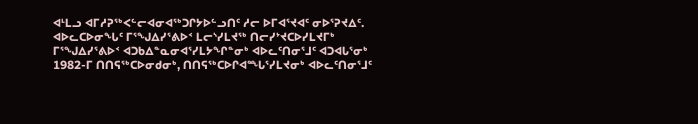ᐊᒻᒪᓗ ᐊᒥᓱᕈᖅᐸᓪᓕᐊᓂᐊᖅᑐᒋᔭᐅᓪᓗᑎᑦ ᓱᓕ ᐅᒥᐊᕐᔪᐊᑦ ᓂᐅᕐᕈᔪᐃᑦ.
ᐊᐅᓚᑕᐅᓂᖓᑦ ᒥᕐᖑᐃᓯᕐᕕᐅᑉ ᒪᓕᔅᓯᒪᔪᖅ ᑎᓕᓯᔾᔪᑕᐅᓯᒪᔪᒥᒃ ᒥᕐᖑᐃᓯᕐᕕᐅᑉ ᐊᑐᑲᐃᓐᓇᓂᐊᕐᓯᒪᔭᖏᓐᓂᒃ ᐊᐅᓚᑦᑎᓂᕐᒧᑦ ᐊᑐᐊᒐᕐᓂᒃ 1982-ᒥ ᑎᑎᕋᖅᑕᐅᓂᑯᓂᒃ, ᑎᑎᕋᖅᑕᐅᒋᐊᙵᕐᓯᒪᔪᓂᒃ ᐊᐅᓚᑦᑎᓂᕐᒧᑦ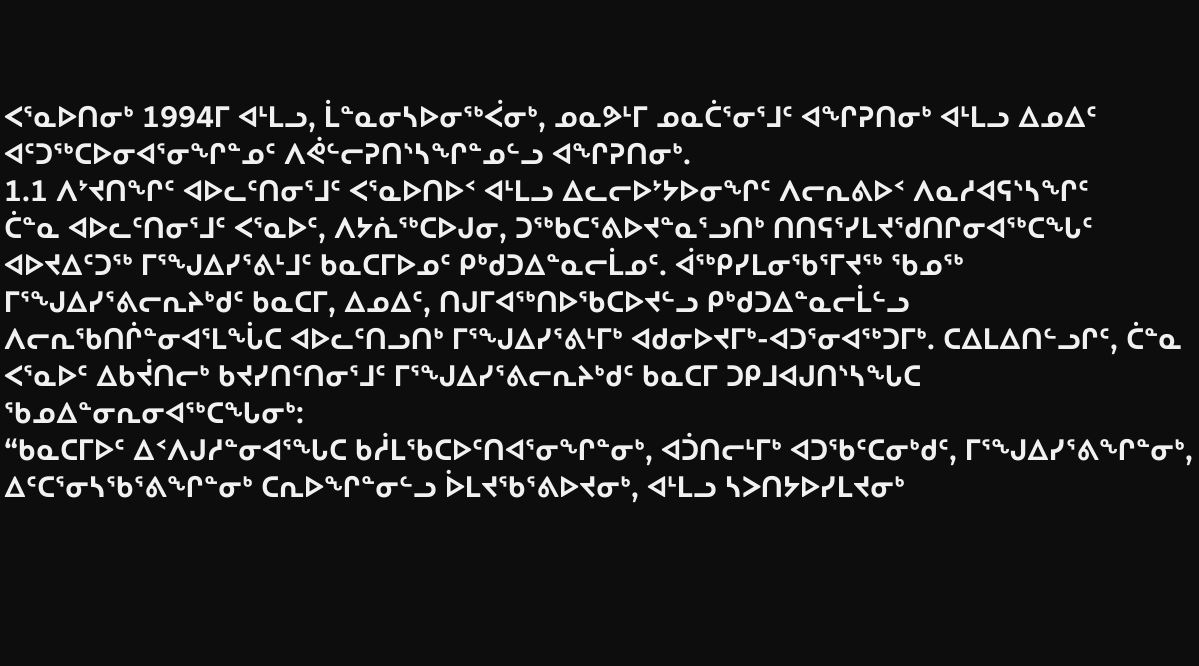ᐸᕐᓇᐅᑎᓂᒃ 1994ᒥ ᐊᒻᒪᓗ, ᒫᓐᓇᓂᓴᐅᓂᖅᐹᓂᒃ, ᓄᓇᕗᒻᒥ ᓄᓇᑖᕐᓂᕐᒧᑦ ᐊᖏᕈᑎᓂᒃ ᐊᒻᒪᓗ ᐃᓄᐃᑦ ᐊᑦᑐᖅᑕᐅᓂᐊᕐᓂᖏᓐᓄᑦ ᐱᕚᓪᓕᕈᑎᔅᓴᖏᓐᓄᓪᓗ ᐊᖏᕈᑎᓂᒃ.
1.1 ᐱᔾᔪᑎᖏᑦ ᐊᐅᓚᑦᑎᓂᕐᒧᑦ ᐸᕐᓇᐅᑎᐅᑉ ᐊᒻᒪᓗ ᐃᓚᓕᐅᔾᔭᐅᓂᖏᑦ ᐱᓕᕆᕕᐅᑉ ᐱᓇᓱᐊᕋᔅᓴᖏᑦ
ᑖᓐᓇ ᐊᐅᓚᑦᑎᓂᕐᒧᑦ ᐸᕐᓇᐅᑦ, ᐱᔭᕇᖅᑕᐅᒍᓂ, ᑐᖅᑲᑕᕐᕕᐅᔪᓐᓇᕐᓗᑎᒃ ᑎᑎᕋᕐᓯᒪᔪᖁᑎᒋᓂᐊᖅᑕᖓᑦ ᐊᐅᔪᐃᑦᑐᖅ ᒥᕐᖑᐃᓯᕐᕕᒻᒧᑦ ᑲᓇᑕᒥᐅᓄᑦ ᑭᒃᑯᑐᐃᓐᓇᓕᒫᓄᑦ. ᐋᖅᑭᓯᒪᓂᖃᕐᒥᔪᖅ ᖃᓄᖅ ᒥᕐᖑᐃᓯᕐᕕᓕᕆᔨᒃᑯᑦ ᑲᓇᑕᒥ, ᐃᓄᐃᑦ, ᑎᒍᒥᐊᖅᑎᐅᖃᑕᐅᔪᓪᓗ ᑭᒃᑯᑐᐃᓐᓇᓕᒫᓪᓗ ᐱᓕᕆᖃᑎᒌᓐᓂᐊᕐᒪᖔᑕ ᐊᐅᓚᑦᑎᓗᑎᒃ ᒥᕐᖑᐃᓯᕐᕕᒻᒥᒃ ᐊᑯᓂᐅᔪᒥᒃ-ᐊᑐᕐᓂᐊᖅᑐᒥᒃ. ᑕᐃᒪᐃᑎᓪᓗᒋᑦ, ᑖᓐᓇ ᐸᕐᓇᐅᑦ ᐃᑲᔫᑎᓕᒃ ᑲᔪᓯᑎᑦᑎᓂᕐᒧᑦ ᒥᕐᖑᐃᓯᕐᕕᓕᕆᔨᒃᑯᑦ ᑲᓇᑕᒥ ᑐᑭᒧᐊᒍᑎᔅᓴᖓᑕ ᖃᓄᐃᓐᓂᕆᓂᐊᖅᑕᖓᓂᒃ:
“ᑲᓇᑕᒥᐅᑦ ᐃᑉᐱᒍᓱᓐᓂᐊᕐᖓᑕ ᑲᓲᒪᖃᑕᐅᑦᑎᐊᕐᓂᖏᓐᓂᒃ, ᐊᑑᑎᓕᒻᒥᒃ ᐊᑐᖃᑦᑕᓂᒃᑯᑦ, ᒥᕐᖑᐃᓯᕐᕕᖏᓐᓂᒃ, ᐃᑦᑕᕐᓂᓴᖃᕐᕕᖏᓐᓂᒃ ᑕᕆᐅᖏᓐᓂᓪᓗ ᐆᒪᔪᖃᕐᕕᐅᔪᓂᒃ, ᐊᒻᒪᓗ ᓴᐳᑎᔭᐅᓯᒪᔪᓂᒃ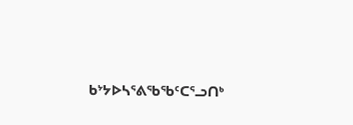ᑲᔾᔭᐅᓴᕐᕕᖃᖃᑦᑕᕐᓗᑎᒃ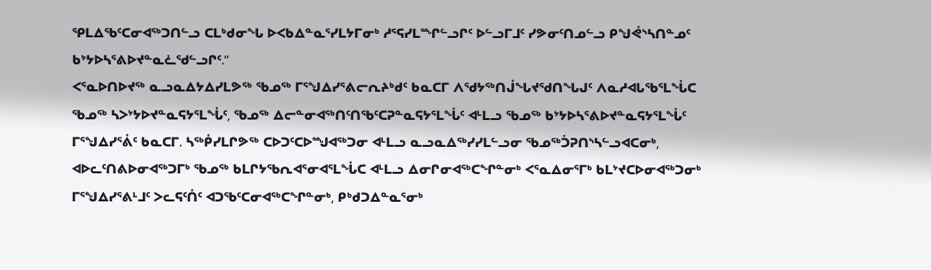ᕿᒪᐃᖃᑦᑕᓂᐊᖅᑐᑎᓪᓗ ᑕᒪᒃᑯᓂᖓ ᐅᐸᑲᐃᓐᓇᕐᓯᒪᔭᒥᓂᒃ ᓱᕐᕋᓯᒪᙱᓪᓗᒋᑦ ᐅᓪᓗᒥᒧᑦ ᓯᕗᓂᑦᑎᓄᓪᓗ ᑭᖑᕚᔅᓴᑎᓐᓄᑦ ᑲᔾᔭᐅᓴᕐᕕᐅᔪᓐᓇᓛᖁᓪᓗᒋᑦ.”
ᐸᕐᓇᐅᑎᐅᔪᖅ ᓇᓗᓇᐃᔭᐃᓯᒪᕗᖅ ᖃᓄᖅ ᒥᕐᖑᐃᓯᕐᕕᓕᕆᔨᒃᑯᑦ ᑲᓇᑕᒥ ᐱᖁᔭᖅᑎᒎᖓᔪᖁᑎᖓᒍᑦ ᐱᓇᓱᐊᒐᖃᕐᒪᖔᑕ ᖃᓄᖅ ᓴᐳᔾᔭᐅᔪᓐᓇᕋᔭᕐᒪᖔᑦ, ᖃᓄᖅ ᐃᓕᓐᓂᐊᖅᑎᑦᑎᖃᑦᑕᕈᓐᓇᕋᔭᕐᒪᖔᑦ ᐊᒻᒪᓗ ᖃᓄᖅ ᑲᔾᔭᐅᓴᕐᕕᐅᔪᓐᓇᕋᔭᕐᒪᖔᑦ ᒥᕐᖑᐃᓯᕐᕖᑦ ᑲᓇᑕᒥ. ᓴᖅᑮᓯᒪᒋᕗᖅ ᑕᐅᑐᑦᑕᐅᙳᐊᖅᑐᓂ ᐊᒻᒪᓗ ᓇᓗᓇᐃᖅᓯᓯᒪᓪᓗᓂ ᖃᓄᖅᑑᕈᑎᔅᓴᓪᓗᐊᑕᓂᒃ, ᐊᐅᓚᑦᑎᕕᐅᓂᐊᖅᑐᒥᒃ ᖃᓄᖅ ᑲᒪᒋᔭᖃᕆᐊᕐᓂᐊᕐᒪᖔᑕ ᐊᒻᒪᓗ ᐃᓂᒋᓂᐊᖅᑕᖏᓐᓂᒃ ᐸᕐᓇᐃᓂᕐᒥᒃ ᑲᒪᔾᔪᑕᐅᓂᐊᖅᑐᓂᒃ ᒥᕐᖑᐃᓯᕐᕕᒻᒧᑦ ᐳᓚᕋᑦᑏᑦ ᐊᑐᖃᑦᑕᓂᐊᖅᑕᖏᓐᓂᒃ, ᑭᒃᑯᑐᐃᓐᓇᕐᓂᒃ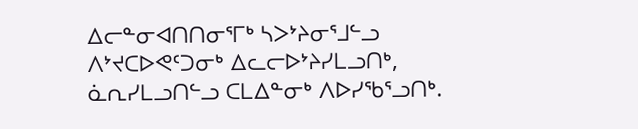ᐃᓕᓐᓂᐊᑎᑎᓂᕐᒥᒃ ᓴᐳᔾᔨᓂᕐᒧᓪᓗ ᐱᔾᔪᑕᐅᕙᑦᑐᓂᒃ ᐃᓚᓕᐅᔾᔨᓯᒪᓗᑎᒃ, ᓈᕆᓯᒪᓗᑎᓪᓗ ᑕᒪᐃᓐᓂᒃ ᐱᐅᓯᖃᕐᓗᑎᒃ.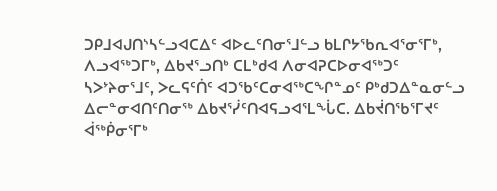ᑐᑭᒧᐊᒍᑎᔅᓴᓪᓗᐊᑕᐃᑦ ᐊᐅᓚᑦᑎᓂᕐᒧᓪᓗ ᑲᒪᒋᔭᖃᕆᐊᕐᓂᕐᒥᒃ, ᐱᓗᐊᖅᑐᒥᒃ, ᐃᑲᔪᕐᓗᑎᒃ ᑕᒪᒃᑯᐊ ᐱᓂᐊᕈᑕᐅᓂᐊᖅᑐᑦ ᓴᐳᔾᔨᓂᕐᒧᑦ, ᐳᓚᕋᑦᑏᑦ ᐊᑐᖃᑦᑕᓂᐊᖅᑕᖏᓐᓄᑦ ᑭᒃᑯᑐᐃᓐᓇᓂᓪᓗ ᐃᓕᓐᓂᐊᑎᑦᑎᓂᖅ ᐃᑲᔪᕐᓰᑦᑎᐊᕋᓗᐊᕐᒪᖔᑕ. ᐃᑲᔫᑎᖃᕐᒥᔪᑦ ᐋᖅᑮᓂᕐᒥᒃ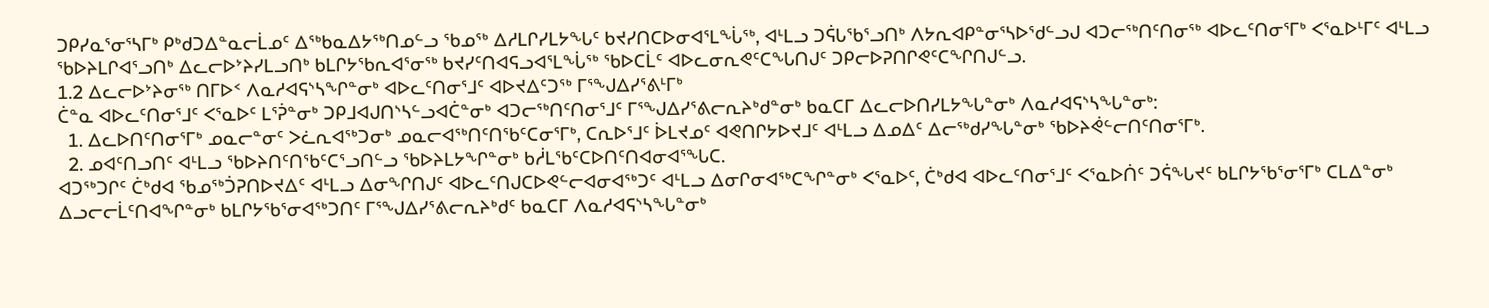ᑐᑭᓯᓇᕐᓂᕐᓴᒥᒃ ᑭᒃᑯᑐᐃᓐᓇᓕᒫᓄᑦ ᐃᖅᑲᓇᐃᔭᖅᑎᓄᓪᓗ ᖃᓄᖅ ᐃᓱᒪᒋᓯᒪᔭᖓᑦ ᑲᔪᓯᑎᑕᐅᓂᐊᕐᒪᖔᖅ, ᐊᒻᒪᓗ ᑐᕌᒐᖃᕐᓗᑎᒃ ᐱᔭᕆᐊᑭᓐᓂᕐᓴᐅᖁᓪᓗᒍ ᐊᑐᓕᖅᑎᑦᑎᓂᖅ ᐊᐅᓚᑦᑎᓂᕐᒥᒃ ᐸᕐᓇᐅᒻᒥᑦ ᐊᒻᒪᓗ ᖃᐅᔨᒪᒋᐊᕐᓗᑎᒃ ᐃᓚᓕᐅᔾᔨᓯᒪᓗᑎᒃ ᑲᒪᒋᔭᖃᕆᐊᕐᓂᖅ ᑲᔪᓯᑦᑎᐊᕋᓗᐊᕐᒪᖔᖅ ᖃᐅᑕᒫᑦ ᐊᐅᓚᓂᕆᕙᑦᑕᖓᑎᒍᑦ ᑐᑭᓕᐅᕈᑎᒋᕙᑦᑕᖏᑎᒍᓪᓗ.
1.2 ᐃᓚᓕᐅᔾᔨᓂᖅ ᑎᒥᐅᑉ ᐱᓇᓱᐊᕋᔅᓴᖏᓐᓂᒃ ᐊᐅᓚᑦᑎᓂᕐᒧᑦ ᐊᐅᔪᐃᑦᑐᖅ ᒥᕐᖑᐃᓯᕐᕕᒻᒥᒃ
ᑖᓐᓇ ᐊᐅᓚᑦᑎᓂᕐᒧᑦ ᐸᕐᓇᐅᑦ ᒪᕐᕉᓐᓂᒃ ᑐᑭᒧᐊᒍᑎᔅᓴᓪᓗᐊᑖᓐᓂᒃ ᐊᑐᓕᖅᑎᑦᑎᓂᕐᒧᑦ ᒥᕐᖑᐃᓯᕐᕕᓕᕆᔨᒃᑯᓐᓂᒃ ᑲᓇᑕᒥ ᐃᓚᓕᐅᑎᓯᒪᔭᖓᓐᓂᒃ ᐱᓇᓱᐊᕋᔅᓴᖓᓐᓂᒃ:
  1. ᐃᓚᐅᑎᑦᑎᓂᕐᒥᒃ ᓄᓇᓕᓐᓂᑦ ᐳᓛᕆᐊᖅᑐᓂᒃ ᓄᓇᓕᐊᖅᑎᑦᑎᖃᑦᑕᓂᕐᒥᒃ, ᑕᕆᐅᕐᒧᑦ ᐆᒪᔪᓄᑦ ᐊᕙᑎᒋᔭᐅᔪᒧᑦ ᐊᒻᒪᓗ ᐃᓄᐃᑦ ᐃᓕᖅᑯᓯᖓᓐᓂᒃ ᖃᐅᔨᕚᓪᓕᑎᑦᑎᓂᕐᒥᒃ.
  2. ᓄᐊᑦᑎᓗᑎᑦ ᐊᒻᒪᓗ ᖃᐅᔨᑎᑦᑎᖃᑦᑕᕐᓗᑎᓪᓗ ᖃᐅᔨᒪᔭᖏᓐᓂᒃ ᑲᓲᒪᖃᑦᑕᐅᑎᑦᑎᐊᓂᐊᕐᖓᑕ.
ᐊᑐᖅᑐᒋᑦ ᑖᒃᑯᐊ ᖃᓄᖅᑑᕈᑎᐅᔪᐃᑦ ᐊᒻᒪᓗ ᐃᓂᖏᑎᒍᑦ ᐊᐅᓚᑦᑎᒍᑕᐅᕙᓪᓕᐊᓂᐊᖅᑐᑦ ᐊᒻᒪᓗ ᐃᓂᒋᓂᐊᖅᑕᖏᓐᓂᒃ ᐸᕐᓇᐅᑦ, ᑖᒃᑯᐊ ᐊᐅᓚᑦᑎᓂᕐᒧᑦ ᐸᕐᓇᐅᑏᑦ ᑐᕌᖓᔪᑦ ᑲᒪᒋᔭᖃᕐᓂᕐᒥᒃ ᑕᒪᐃᓐᓂᒃ ᐃᓗᓕᓕᒫᑦᑎᐊᖏᓐᓂᒃ ᑲᒪᒋᔭᖃᕐᓂᐊᖅᑐᑎᑦ ᒥᕐᖑᐃᓯᕐᕕᓕᕆᔨᒃᑯᑦ ᑲᓇᑕᒥ ᐱᓇᓱᐊᕋᔅᓴᖓᓐᓂᒃ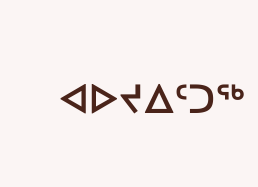ᐊᐅᔪᐃᑦᑐᖅ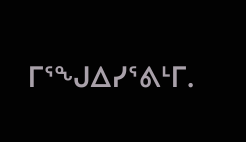ᒥᕐᖑᐃᓯᕐᕕᒻᒥ.